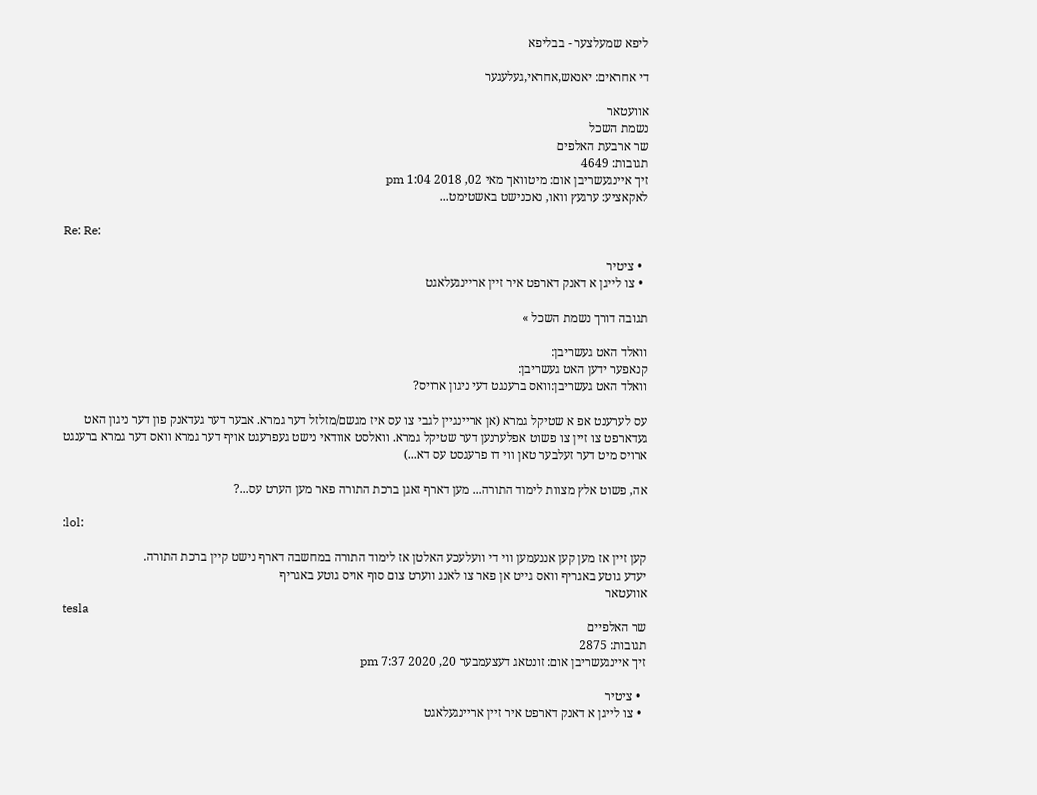ליפא שמעלצער - בבליפא

די אחראים: יאנאש,אחראי,געלעגער

אוועטאר
נשמת השכל
שר ארבעת האלפים
תגובות: 4649
זיך איינגעשריבן אום: מיטוואך מאי 02, 2018 1:04 pm
לאקאציע: ערגעץ וואו, נאכנישט באשטימט...

Re: Re:

  • ציטיר
  • צו לייגן א דאנק דארפט איר זיין אריינגעלאגט

תגובה דורך נשמת השכל »

וואלד האט געשריבן:
קנאפער ידען האט געשריבן:
וואלד האט געשריבן:וואס ברענגט דעי ניגון ארויס?

עס לערענט אפ א שטיקל גמרא (אן אריינגיין לגבי צו עס איז מגשם/מזלזל דער גמרא. אבער דער געדאנק פון דער ניגון האט געדארפט צו זיין צו פשוט אפלערנען דער שטיקל גמרא. וואלסט אוודאי נישט געפרעגט אויף דער גמרא וואס דער גמרא ברענגט ארויס מיט דער זעלבער טאן ווי דו פרעגסט עס דא...)

אה, פשוט אלץ מצוות לימוד התורה... מען דארף זאגן ברכת התורה פאר מען הערט עס...?

:lol:

קען זיין אז מען קען אננעמען ווי די וועלעכע האלטן אז לימוד התורה במחשבה דארף נישט קיין ברכת התורה.
יעדע גוטע באגריף וואס גייט אן פאר צו לאנג ווערט צום סוף אויס גוטע באגריף
אוועטאר
tesla
שר האלפיים
תגובות: 2875
זיך איינגעשריבן אום: זונטאג דעצעמבער 20, 2020 7:37 pm

  • ציטיר
  • צו לייגן א דאנק דארפט איר זיין אריינגעלאגט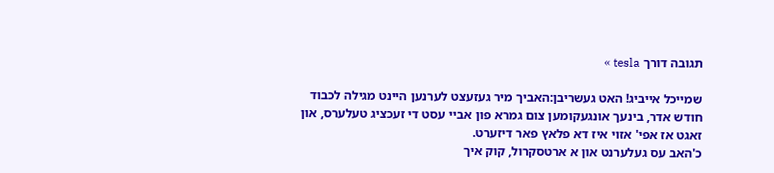תגובה דורך tesla »

שמייכל אייביג! האט געשריבן:האביך מיר געזעצט לערנען היינט מגילה לכבוד חודש אדר, בינעך אונגעקומען צום גמרא פון אביי עסט די זעכציג טעלערס, און זאגט אז אפי' אזוי איז דא פלאץ פאר דיזערט.
כ'האב עס געלערנט און א ארטסקרול, קוק איך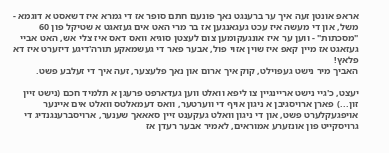אראפ אונטן זעה איך ער ברענגט נאך פונעם חתם סופר אז די גמרא איז דשאסט א דוגמא - משל, און די מעשה איז עכט געגאנגען אז בר מרי האט אים געזאגט א שטיקל פון 60 "מסכתות" - ווען ער איז אונגעקומען צום לעצטן סוגיא וואס דאס איז צלי אש, האט אביי געזאגט אז מיין קאפ איז שוין אזוי פול, אבער פאר די געשמאקע תורה'דיגע דיזערט איז דא פלאץ!
האביך מיר נישט געפוילט, קוק איך ארום און נאך פלעצער, זעה איך די זעלבע פשט.

יעצט, כ'גיי נישט אריינגיין צו ליפא וואלט ווען געדארפט פרעגן א תלמיד חכם (נישט זיין זון...) פארן ארויסגיבן א ניגון אויף די ווערטער, וואס דעמאלטס וואלט אים איינער אויפגעקלערט פשט, און די ניגון וואלט געקענט זיין סאאאך שענער, ארויסברענגנדיג די גרויסקייט פון אונזערע אמוראים, לאמיר אבער רעדן אז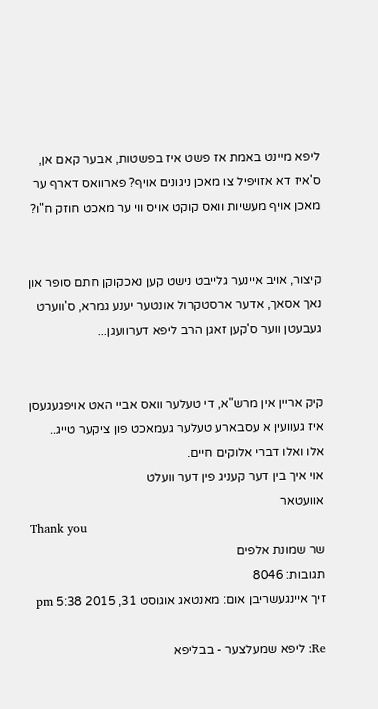ליפא מיינט באמת אז פשט איז בפשטות, אבער קאם אן, ס'איז דא אזויפיל צו מאכן ניגונים אויף? פארוואס דארף ער מאכן אויף מעשיות וואס קוקט אויס ווי ער מאכט חוזק ח"ו?


קיצור, אויב איינער גלייבט נישט קען נאכקוקן חתם סופר און נאך אסאך, אדער ארסטקרול אונטער יענע גמרא, ס'ווערט געבעטן ווער ס'קען זאגן הרב ליפא דערוועגן...


קיק אריין אין מרש"א, די טעלער וואס אביי האט אויפגעגעסן איז געוועין א עסבארע טעלער געמאכט פון ציקער טייג..
אלו ואלו דברי אלוקים חיים.
אוי איך בין דער קעניג פין דער וועלט
אוועטאר
Thank you
שר שמונת אלפים
תגובות: 8046
זיך איינגעשריבן אום: מאנטאג אוגוסט 31, 2015 5:38 pm

Re: ליפא שמעלצער - בבליפא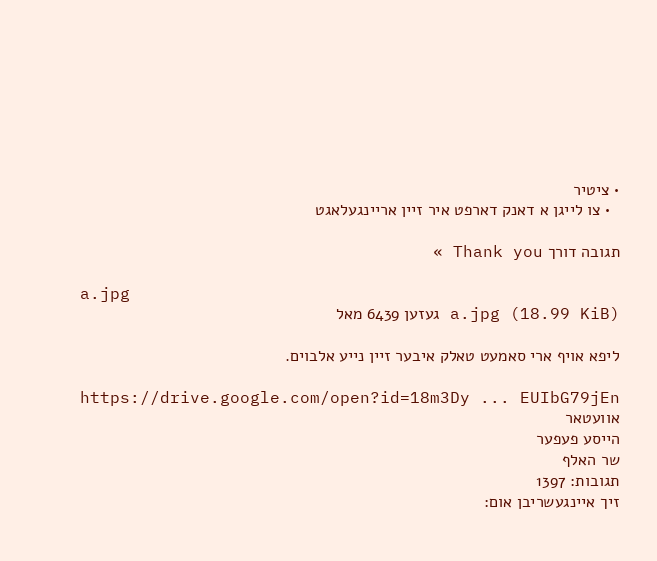• ציטיר
  • צו לייגן א דאנק דארפט איר זיין אריינגעלאגט

תגובה דורך Thank you »

a.jpg
a.jpg (18.99 KiB) געזען 6439 מאל

ליפא אויף ארי סאמעט טאלק איבער זיין נייע אלבוים.

https://drive.google.com/open?id=18m3Dy ... EUIbG79jEn
אוועטאר
הייסע פעפער
שר האלף
תגובות: 1397
זיך איינגעשריבן אום: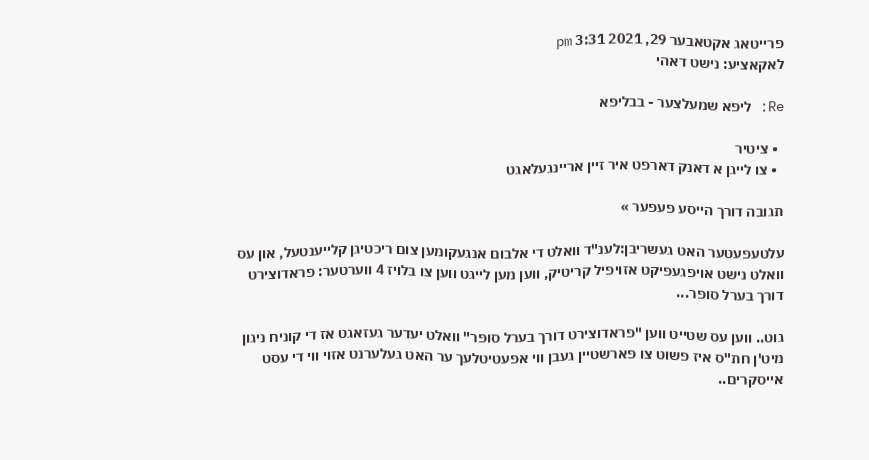פרייטאג אקטאבער 29, 2021 3:31 pm
לאקאציע: נישט דאהי

Re: ליפא שמעלצער - בבליפא

  • ציטיר
  • צו לייגן א דאנק דארפט איר זיין אריינגעלאגט

תגובה דורך הייסע פעפער »

עלטעפעטער האט געשריבן:לענ"ד וואלט די אלבום אנגעקומען צום ריכטיגן קלייענטעל, און עס וואלט נישט אויפגעפיקט אזויפיל קריטיק, ווען מען לייגט ווען צו בלויז 4 ווערטער: פראדוצירט דורך בערל סופר...

גוט.. ווען עס שטייט ווען "פראדוצירט דורך בערל סופר" וואלט יעדער געזאגט אז די קוניח ניגון מיט'ן חת"ס איז פשוט צו פארשטיין געבן ווי אפעטיטלעך ער האט געלערנט אזוי ווי די עסט אייסקרים..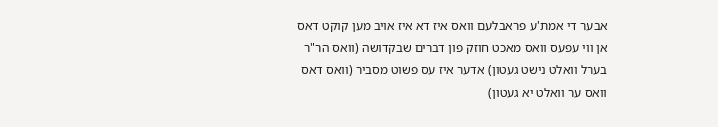אבער די אמת'ע פראבלעם וואס איז דא איז אויב מען קוקט דאס אן ווי עפעס וואס מאכט חוזק פון דברים שבקדושה (וואס הר"ר בערל וואלט נישט געטון) אדער איז עס פשוט מסביר (וואס דאס וואס ער וואלט יא געטון)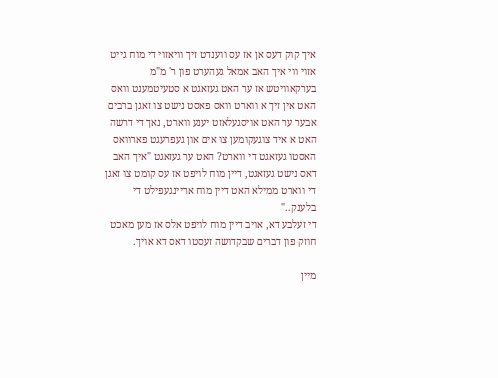איך קוק דעס אן אז עס ווענדט זיך וויאזוי די מוח גייט אזוי ווי איך האב אמאל געהערט פון ר' מ"מ בערקאוויטש אז ער האט געזאגט א סטעיטמענט וואס האט אין זיך א ווארט וואס פאסט נישט צו זאגן ברבים אבער ער האט אויסגעלאזט יענע ווארט, נאך די דרשה האט א איד צוגעקומען צו אים און געפרעגט פארוואס האסטו געזאגט די ווארט? האט ער געזאגט "איך האב דאס נישט געזאגט, דיין מוח לויפט אז עס קומט צו זאגן די ווארט ממילא האט דיין מוח אריינגעפילט די בלענק.."
די זעלבע דא, אויב דיין מוח לויפט אלס אז מען מאכט חוזק פון דברים שבקדושה זעסטו דאס דא אויך.

מיין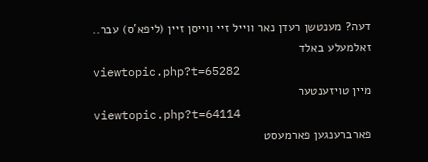דעה? מענטשן רעדן נאר ווייל זיי ווייסן זיין (ליפא'ס) עבר..
זאלמעלע באלד
viewtopic.php?t=65282
מיין טויזענטער
viewtopic.php?t=64114
פארברענגען פארמעסט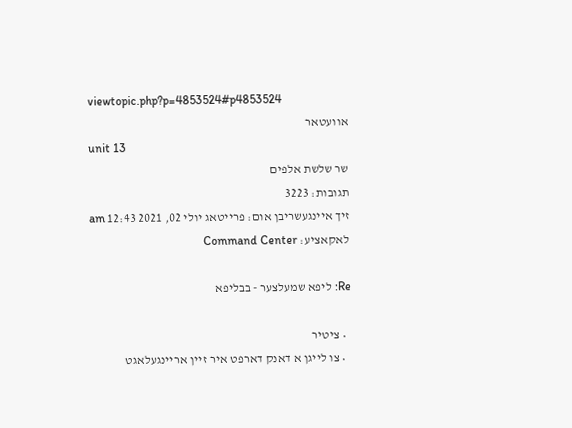viewtopic.php?p=4853524#p4853524
אוועטאר
unit 13
שר שלשת אלפים
תגובות: 3223
זיך איינגעשריבן אום: פרייטאג יולי 02, 2021 12:43 am
לאקאציע: Command Center

Re: ליפא שמעלצער - בבליפא

  • ציטיר
  • צו לייגן א דאנק דארפט איר זיין אריינגעלאגט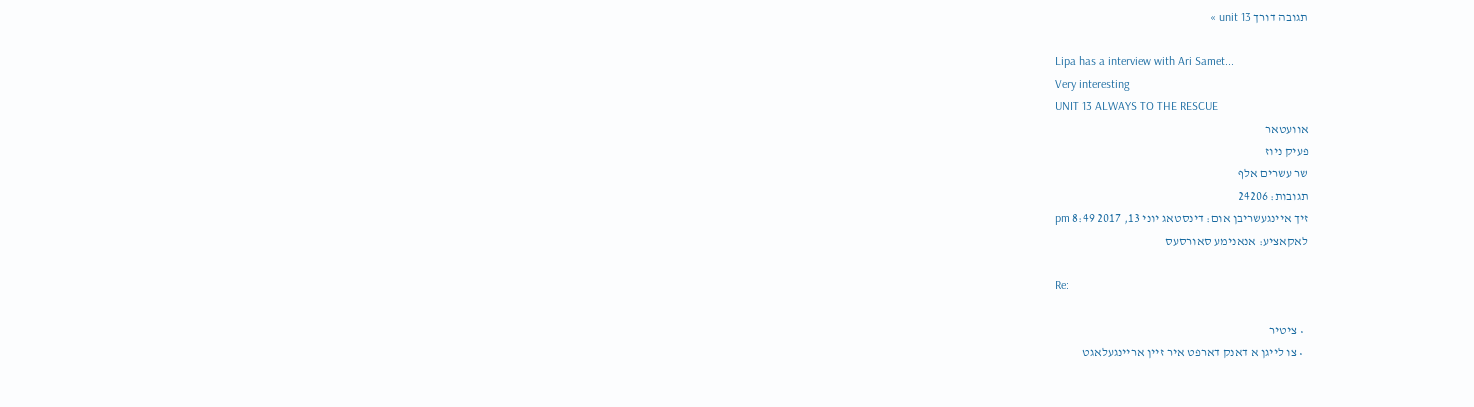תגובה דורך unit 13 »

Lipa has a interview with Ari Samet...
Very interesting
UNIT 13 ALWAYS TO THE RESCUE
אוועטאר
פעיק ניוז
שר עשרים אלף
תגובות: 24206
זיך איינגעשריבן אום: דינסטאג יוני 13, 2017 8:49 pm
לאקאציע: אנאנימע סאורסעס

Re:

  • ציטיר
  • צו לייגן א דאנק דארפט איר זיין אריינגעלאגט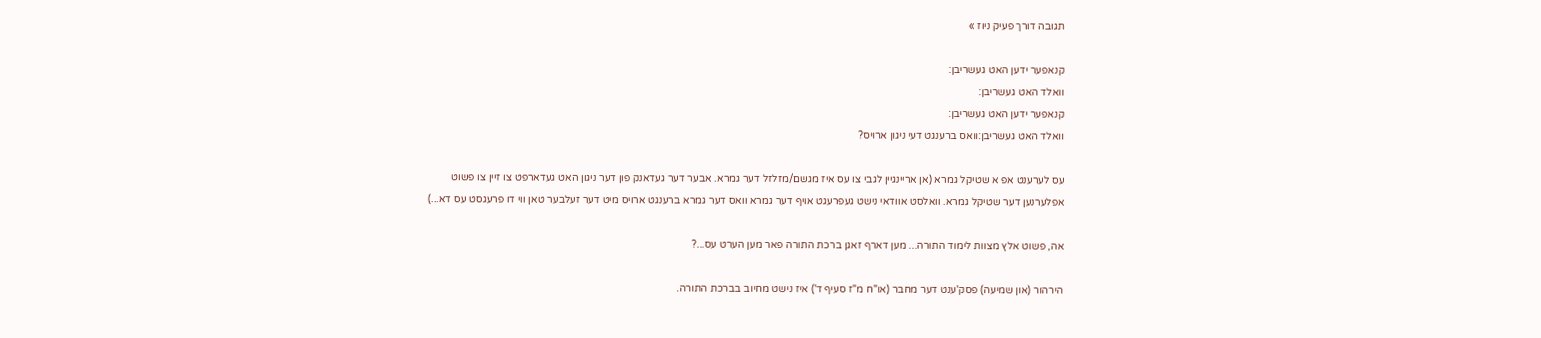תגובה דורך פעיק ניוז »

קנאפער ידען האט געשריבן:
וואלד האט געשריבן:
קנאפער ידען האט געשריבן:
וואלד האט געשריבן:וואס ברענגט דעי ניגון ארויס?

עס לערענט אפ א שטיקל גמרא (אן אריינגיין לגבי צו עס איז מגשם/מזלזל דער גמרא. אבער דער געדאנק פון דער ניגון האט געדארפט צו זיין צו פשוט אפלערנען דער שטיקל גמרא. וואלסט אוודאי נישט געפרעגט אויף דער גמרא וואס דער גמרא ברענגט ארויס מיט דער זעלבער טאן ווי דו פרעגסט עס דא...)

אה, פשוט אלץ מצוות לימוד התורה... מען דארף זאגן ברכת התורה פאר מען הערט עס...?

הירהור (און שמיעה) פסק'ענט דער מחבר (או"ח מ"ז סעיף ד') איז נישט מחיוב בברכת התורה.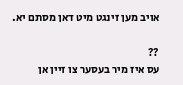אויב מען זינגט מיט דאן מסתם יא.

??
עס איז מיר בעסער צו זיין אן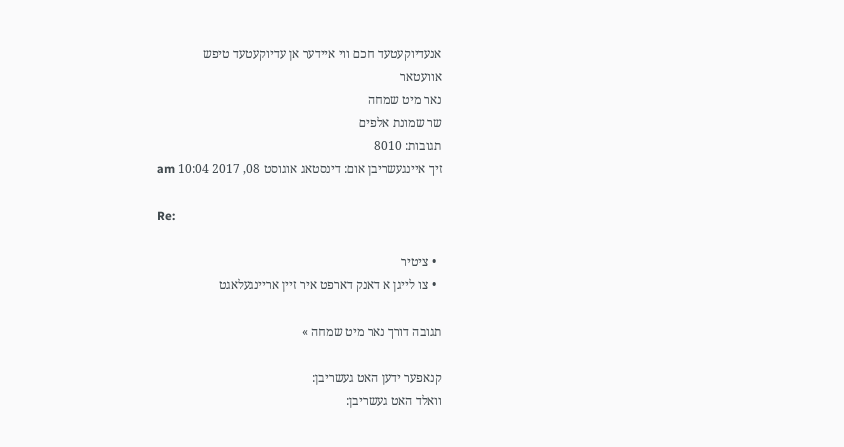אנעדיוקעטעד חכם ווי איידער אן עדיוקעטעד טיפש
אוועטאר
נאר מיט שמחה
שר שמונת אלפים
תגובות: 8010
זיך איינגעשריבן אום: דינסטאג אוגוסט 08, 2017 10:04 am

Re:

  • ציטיר
  • צו לייגן א דאנק דארפט איר זיין אריינגעלאגט

תגובה דורך נאר מיט שמחה »

קנאפער ידען האט געשריבן:
וואלד האט געשריבן: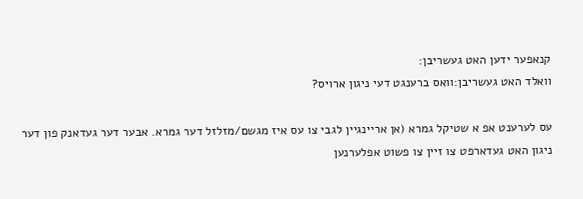קנאפער ידען האט געשריבן:
וואלד האט געשריבן:וואס ברענגט דעי ניגון ארויס?

עס לערענט אפ א שטיקל גמרא (אן אריינגיין לגבי צו עס איז מגשם/מזלזל דער גמרא. אבער דער געדאנק פון דער ניגון האט געדארפט צו זיין צו פשוט אפלערנען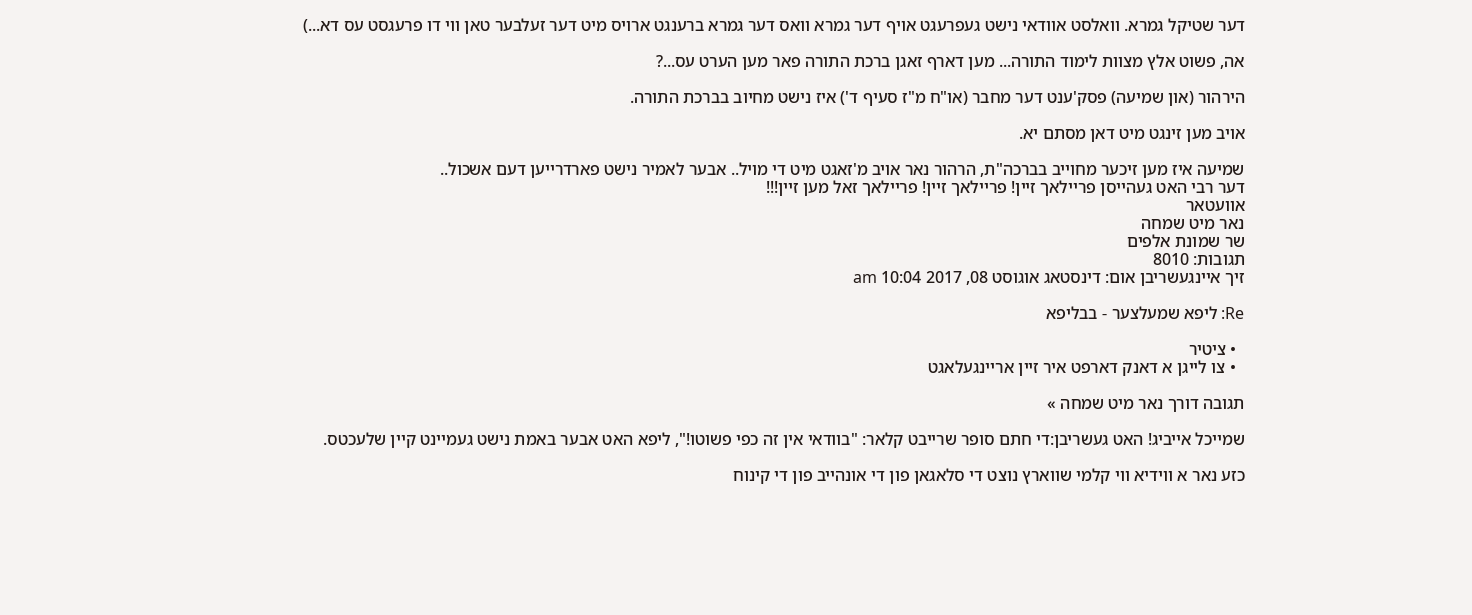דער שטיקל גמרא. וואלסט אוודאי נישט געפרעגט אויף דער גמרא וואס דער גמרא ברענגט ארויס מיט דער זעלבער טאן ווי דו פרעגסט עס דא...)

אה, פשוט אלץ מצוות לימוד התורה... מען דארף זאגן ברכת התורה פאר מען הערט עס...?

הירהור (און שמיעה) פסק'ענט דער מחבר (או"ח מ"ז סעיף ד') איז נישט מחיוב בברכת התורה.

אויב מען זינגט מיט דאן מסתם יא.

שמיעה איז מען זיכער מחוייב בברכה"ת, הרהור נאר אויב מ'זאגט מיט די מויל.. אבער לאמיר נישט פארדרייען דעם אשכול..
דער רבי האט געהייסן פריילאך זיין! פריילאך זיין! פריילאך זאל מען זיין!!!
אוועטאר
נאר מיט שמחה
שר שמונת אלפים
תגובות: 8010
זיך איינגעשריבן אום: דינסטאג אוגוסט 08, 2017 10:04 am

Re: ליפא שמעלצער - בבליפא

  • ציטיר
  • צו לייגן א דאנק דארפט איר זיין אריינגעלאגט

תגובה דורך נאר מיט שמחה »

שמייכל אייביג! האט געשריבן:די חתם סופר שרייבט קלאר: "בוודאי אין זה כפי פשוטו!", ליפא האט אבער באמת נישט געמיינט קיין שלעכטס.

כזע נאר א ווידיא ווי קלמי שווארץ נוצט די סלאגאן פון די אונהייב פון די קינוח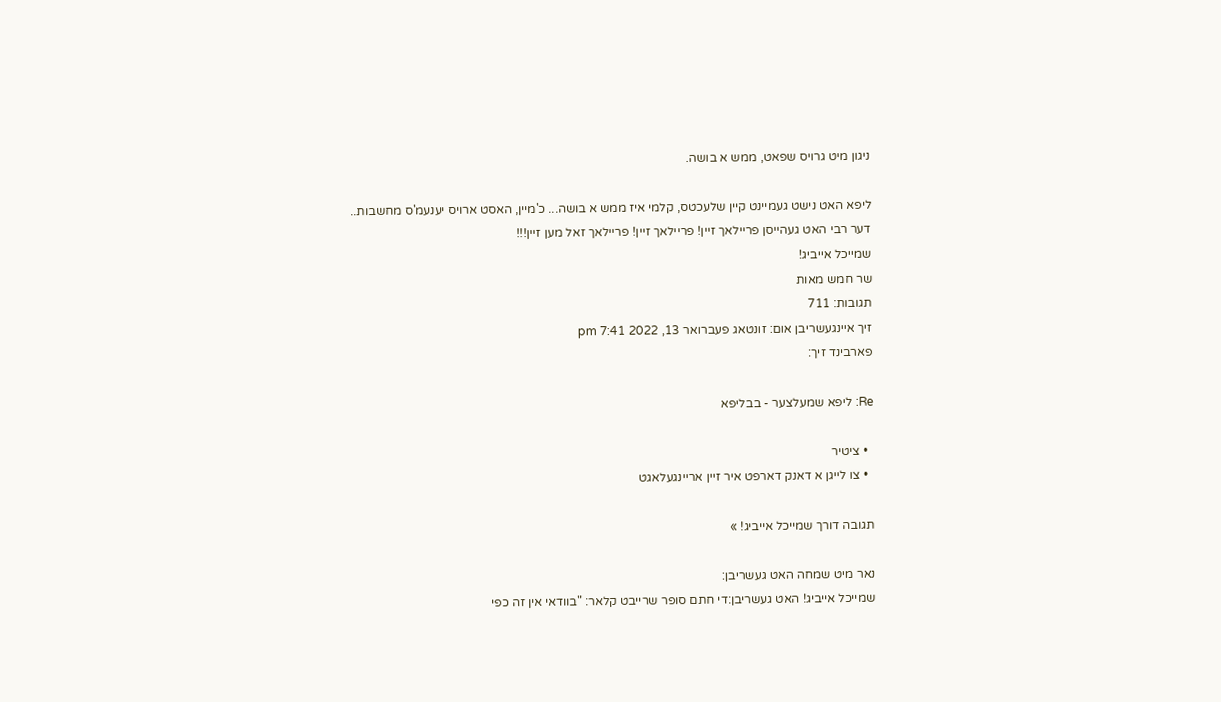ניגון מיט גרויס שפאט, ממש א בושה.

ליפא האט נישט געמיינט קיין שלעכטס, קלמי איז ממש א בושה... כ'מיין, האסט ארויס יענעמ'ס מחשבות..
דער רבי האט געהייסן פריילאך זיין! פריילאך זיין! פריילאך זאל מען זיין!!!
שמייכל אייביג!
שר חמש מאות
תגובות: 711
זיך איינגעשריבן אום: זונטאג פעברואר 13, 2022 7:41 pm
פארבינד זיך:

Re: ליפא שמעלצער - בבליפא

  • ציטיר
  • צו לייגן א דאנק דארפט איר זיין אריינגעלאגט

תגובה דורך שמייכל אייביג! »

נאר מיט שמחה האט געשריבן:
שמייכל אייביג! האט געשריבן:די חתם סופר שרייבט קלאר: "בוודאי אין זה כפי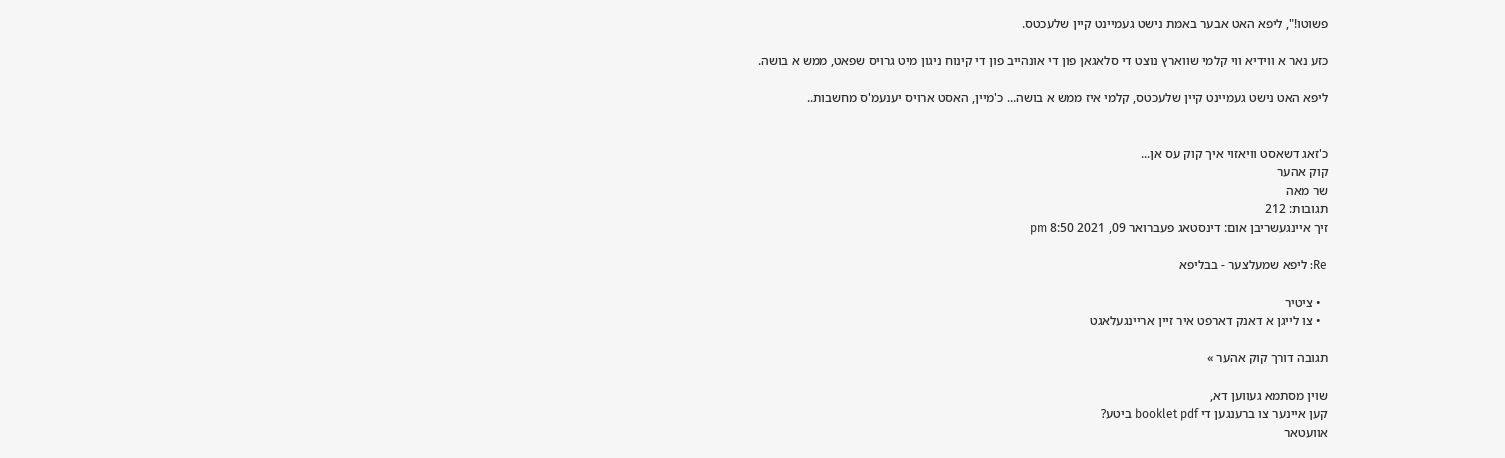פשוטו!", ליפא האט אבער באמת נישט געמיינט קיין שלעכטס.

כזע נאר א ווידיא ווי קלמי שווארץ נוצט די סלאגאן פון די אונהייב פון די קינוח ניגון מיט גרויס שפאט, ממש א בושה.

ליפא האט נישט געמיינט קיין שלעכטס, קלמי איז ממש א בושה... כ'מיין, האסט ארויס יענעמ'ס מחשבות..


כ'זאג דשאסט וויאזוי איך קוק עס אן...
קוק אהער
שר מאה
תגובות: 212
זיך איינגעשריבן אום: דינסטאג פעברואר 09, 2021 8:50 pm

Re: ליפא שמעלצער - בבליפא

  • ציטיר
  • צו לייגן א דאנק דארפט איר זיין אריינגעלאגט

תגובה דורך קוק אהער »

שוין מסתמא געווען דא,
קען איינער צו ברענגען די booklet pdf ביטע?
אוועטאר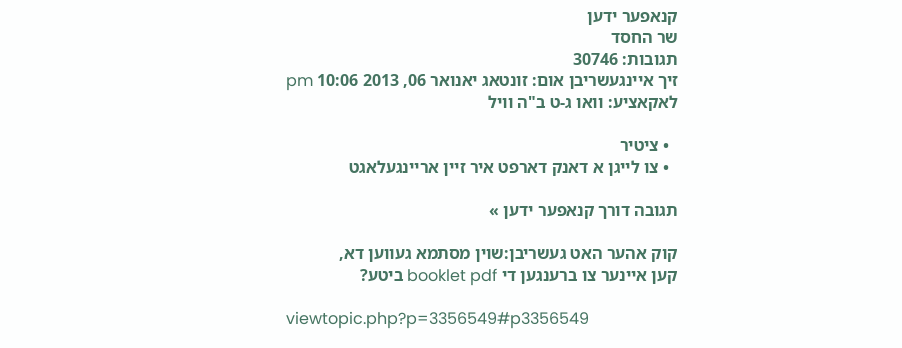קנאפער ידען
שר החסד
תגובות: 30746
זיך איינגעשריבן אום: זונטאג יאנואר 06, 2013 10:06 pm
לאקאציע: וואו ג-ט ב"ה וויל

  • ציטיר
  • צו לייגן א דאנק דארפט איר זיין אריינגעלאגט

תגובה דורך קנאפער ידען »

קוק אהער האט געשריבן:שוין מסתמא געווען דא,
קען איינער צו ברענגען די booklet pdf ביטע?

viewtopic.php?p=3356549#p3356549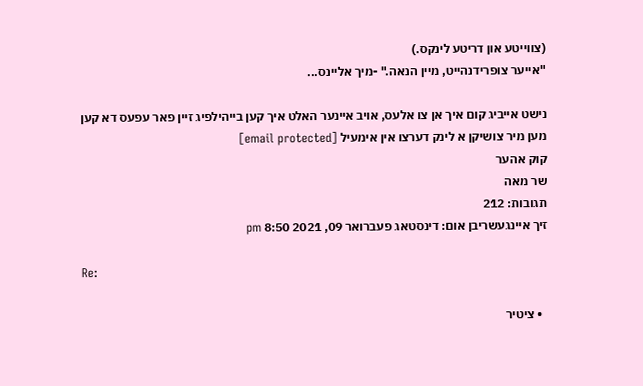(צווייטע און דריטע לינקס.)
"אייער צופרידנהייט, מיין הנאה." -מיך אליינס...

נישט אייביג קום איך אן צו אלעס, אויב איינער האלט איך קען בייהילפיג זיין פאר עפעס דא קען מען מיר צושיקן א לינק דערצו אין אימעיל [email protected]
קוק אהער
שר מאה
תגובות: 212
זיך איינגעשריבן אום: דינסטאג פעברואר 09, 2021 8:50 pm

Re:

  • ציטיר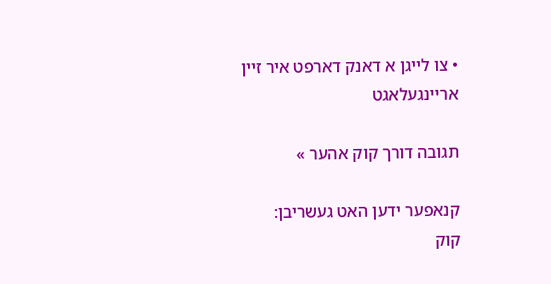• צו לייגן א דאנק דארפט איר זיין אריינגעלאגט

תגובה דורך קוק אהער »

קנאפער ידען האט געשריבן:
קוק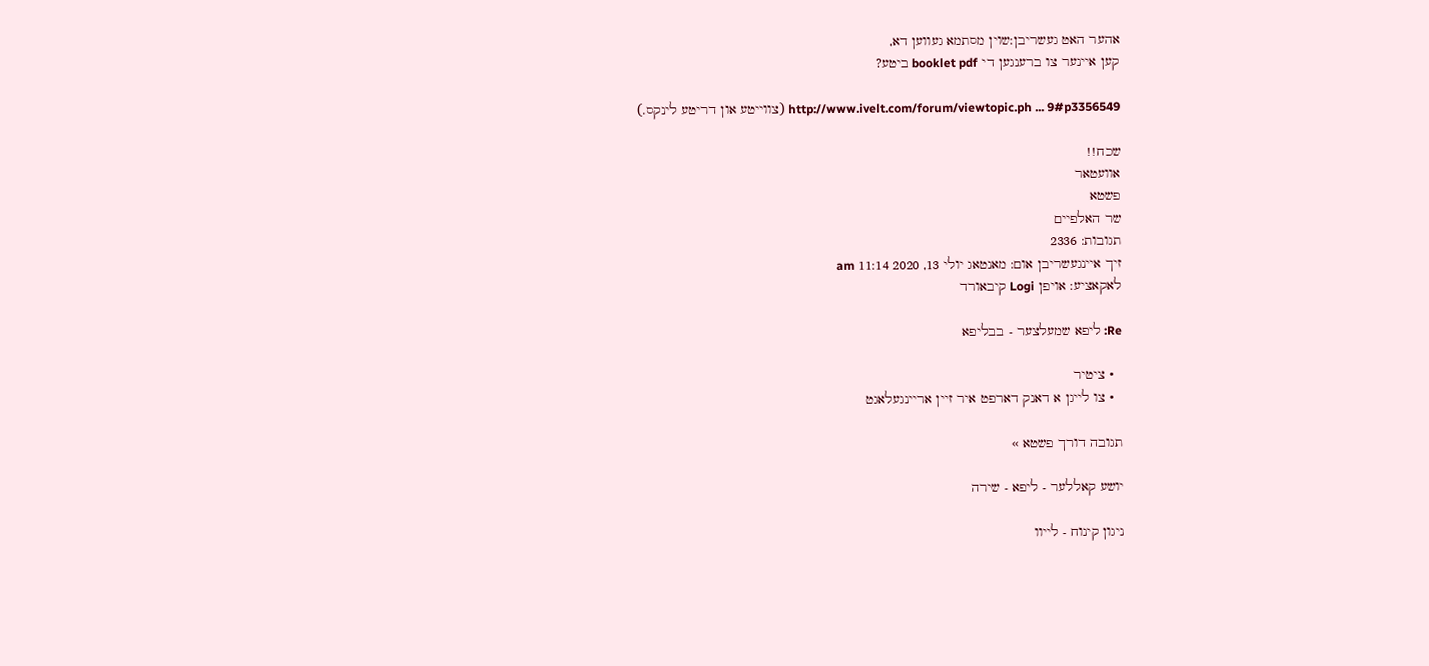אהער האט געשריבן:שוין מסתמא געווען דא,
קען איינער צו ברענגען די booklet pdf ביטע?

http://www.ivelt.com/forum/viewtopic.ph ... 9#p3356549 (צווייטע און דריטע לינקס.)

שכח!!
אוועטאר
פשטא
שר האלפיים
תגובות: 2336
זיך איינגעשריבן אום: מאנטאג יולי 13, 2020 11:14 am
לאקאציע: אויפן Logi קיבאורד

Re: ליפא שמעלצער - בבליפא

  • ציטיר
  • צו לייגן א דאנק דארפט איר זיין אריינגעלאגט

תגובה דורך פשטא »

יושע קאללער - ליפא - שירה

ניגון קינוח - לייוו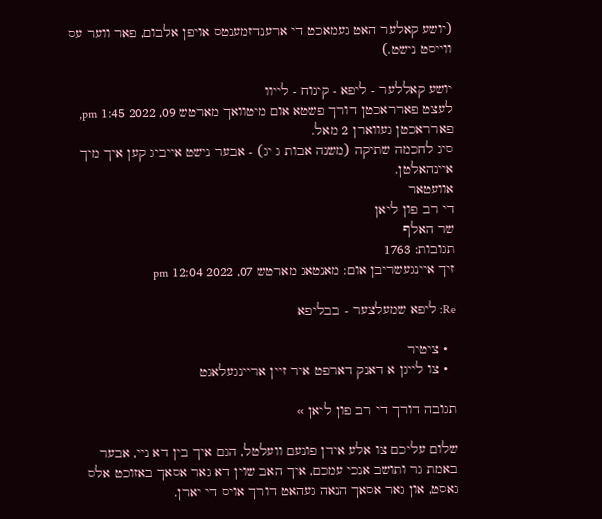(יושע קאלער האט געמאכט די ארענדזמענטס אויפן אלבום, פאר ווער עס ווייסט נישט.)

יושע קאללער - ליפא - קינוח - לייוו
לעצט פארראכטן דורך פשטא אום מיטוואך מארטש 09, 2022 1:45 pm, פארראכטן געווארן 2 מאל.
סיג לחכמה שתיקה (משנה אבות ג יג) - אבער נישט אייביג קען איך מיך איינהאלטן.
אוועטאר
די רב פון ליאן
שר האלף
תגובות: 1763
זיך איינגעשריבן אום: מאנטאג מארטש 07, 2022 12:04 pm

Re: ליפא שמעלצער - בבליפא

  • ציטיר
  • צו לייגן א דאנק דארפט איר זיין אריינגעלאגט

תגובה דורך די רב פון ליאן »

שלום עליכם צו אלע אידן פונעם וועלטל, הגם איך בין דא ניי, אבער באמת גר ותושב אנכי עמכם, איך האב שוין דא גאר אסאך באזוכט אלס גאסט, און גאר אסאך הנאה געהאט דורך אויס די יארן.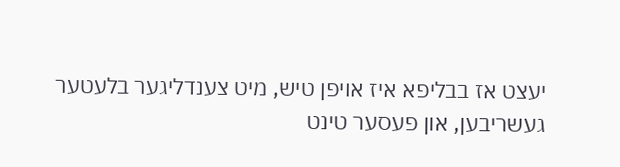יעצט אז בבליפא איז אויפן טיש, מיט צענדליגער בלעטער געשריבען, און פעסער טינט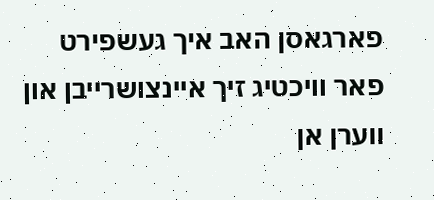פארגאסן האב איך געשפירט פאר וויכטיג זיך איינצושרייבן און ווערן אן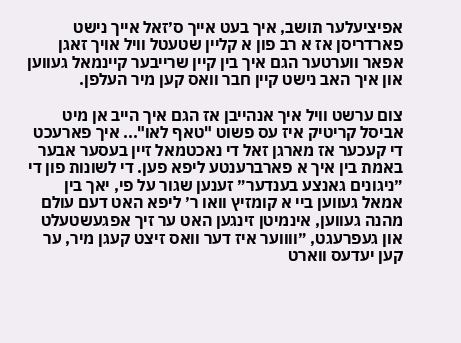אפיציעלער תושב, איך בעט אייך ס׳זאל אייך נישט פארדריסן אז א רב פון א קליין שטעטל וויל אויך זאגן אפאר ווערטער הגם איך בין קיין שרייבער קיינמאל געווען און איך האב נישט קיין חבר וואס קען מיר העלפן.

צום ערשט וויל איך אנהייבן אז הגם איך הייב אן מיט אביסל קריטיק איז עס פשוט "טאף לאו"... איך פארעכט די קעכער אז מארגן זאל די נאכטמאל זיין בעסער אבער באמת בין איך א פארברענטע ליפא פען. די לשונות פון די ״ניגונים גאנצע בענדער״ זענען שגור על פי, יאך בין אמאל געווען ביי א קומזיץ וואו ר׳ ליפא האט דעם עולם מהנה געווען, אינמיטן זינגען האט ער זיך אפגעשטעלט און געפרעגט, ״ווווער איז דער וואס זיצט קעגן מיר, ער קען יעדעס ווארט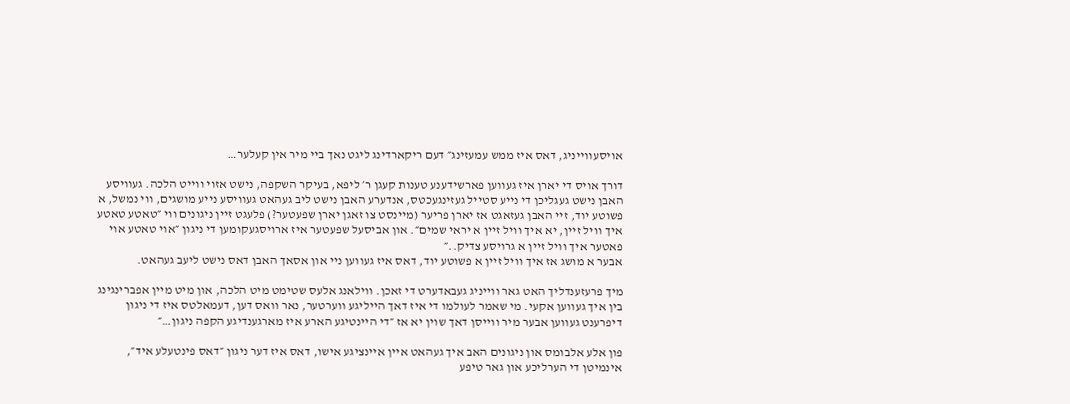אויסעווייניג, דאס איז ממש עמעזינג״ דעם ריקארדינג ליגט נאך ביי מיר אין קעלער…

דורך אויס די יארן איז געווען פארשידענע טענות קעגן ר׳ ליפא, בעיקר השקפה, נישט אזוי ווייט הלכה. געוויסע האבן נישט געגליכן די נייע סטייל געזינגעכטס, אנדערע האבן נישט ליב געהאט געוויסע נייע מושגים, ווי נמשל, א פשוטע יוד, זיי האבן געזאגט אז יארן פריער (מיינסט צו זאגן יארן שפעטער?) פלעגט זיין ניגונים ווי ״טאטע טאטע איך וויל זיין, יא איך וויל זיין א יראי שמים״. און אביסעל שפעטער איז ארויסגעקומען די ניגון ״אוי טאטע אוי פאטער איך וויל זיין א גרויסע צדיק..״
אבער א מושג אז איך וויל זיין א פשוטע יוד, דאס איז געווען ניי און אסאך האבן דאס נישט ליעב געהאט.

מיך פרעזענדליך האט גאר ווייניג געבאדערט די זאכן. ווילאנג אלעס שטימט מיט הלכה, און מיט מיין אפברינגינג בין איך געווען אקעי. מי שאמר לעולמו די איז דאך הייליגע ווערטער, נאר וואס דען, דעמאלטס איז די ניגון דיפרענט געווען אבער מיר ווייסן דאך שוין יא אז ״די היינטיגע הארע איז מארגענדיגע הקפה ניגון…״

פון אלע אלבומס און ניגונים האב איך געהאט איין איינציגע אישו, דאס איז דער ניגון ״דאס פינטעלע איד״, אינמיטן די הערליכע און גאר טיפע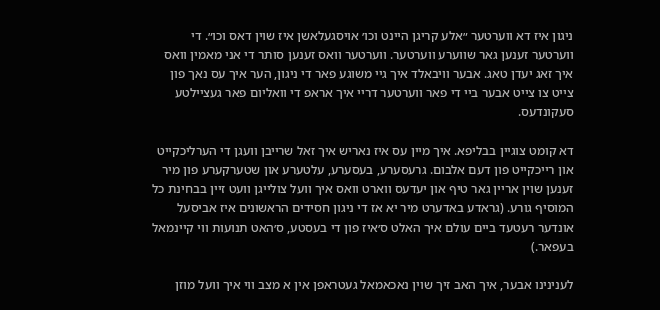ניגון איז דא ווערטער ״אלע קריגן היינט וכו׳ אויסגעלאשן איז שוין דאס וכו״. די ווערטער זענען גאר שווערע ווערטער. ווערטער וואס זענען סותר די אני מאמין וואס איך זאג יעדן טאג. אבער וויבאלד איך גיי משוגע פאר די ניגון, הער איך עס נאך פון צייט צו צייט אבער ביי די פאר ווערטער דריי איך אראפ די וואליום פאר געציילטע סעקונדעס.

דא קומט צוגיין בבליפא. איך מיין עס איז נאריש איך זאל שרייבן וועגן די הערליכקייט און רייכקייט פון דעם אלבום. גרעסערע, בעסערע, עלטערע און שטערקערע פון מיר זענען שוין אריין גאר טיף און יעדעס ווארט וואס איך וועל צולייגן וועט זיין בבחינת כל המוסיף גורע. (גראדע באדערט מיר יא אז די ניגון חסידים הראשונים איז אביסעל אונדער רעטעד ביים עולם איך האלט ס׳איז פון די בעסטע, ס׳האט תנועות ווי קיינמאל בעפאר.)

לענינינו אבער, איך האב זיך שוין נאכאמאל געטראפן אין א מצב ווי איך וועל מוזן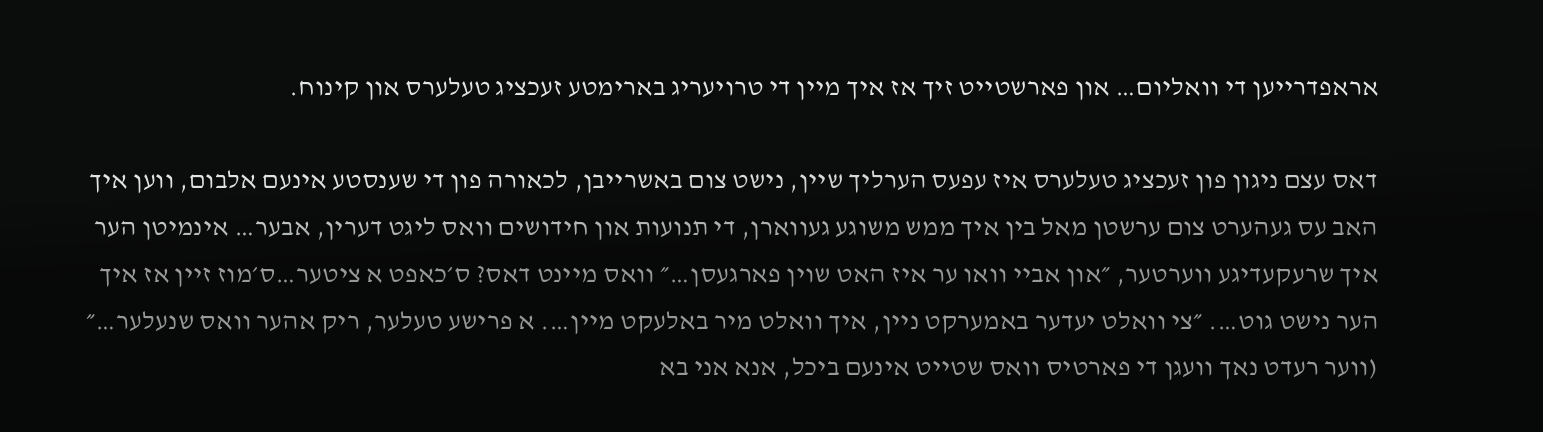אראפדרייען די וואליום… און פארשטייט זיך אז איך מיין די טרויעריג בארימטע זעכציג טעלערס און קינוח.

דאס עצם ניגון פון זעכציג טעלערס איז עפעס הערליך שיין, נישט צום באשרייבן, לכאורה פון די שענסטע אינעם אלבום, ווען איך האב עס געהערט צום ערשטן מאל בין איך ממש משוגע געווארן, די תנועות און חידושים וואס ליגט דערין, אבער… אינמיטן הער איך שרעקעדיגע ווערטער, ״און אביי וואו ער איז האט שוין פארגעסן…״ וואס מיינט דאס? ס׳כאפט א ציטער…ס׳מוז זיין אז איך הער נישט גוט…. ״צי וואלט יעדער באמערקט ניין, איך וואלט מיר באלעקט מיין…. א פרישע טעלער, ריק אהער וואס שנעלער…״ (ווער רעדט נאך וועגן די פארטיס וואס שטייט אינעם ביכל, אנא אני בא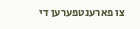צו פארענטפערען די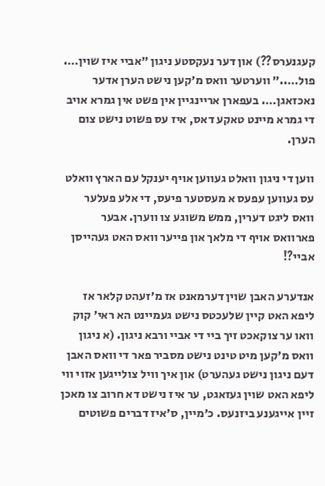קעגנערס??) און דער נעקסטע ניגון ״אביי איז שוין…. פול…..״ ווערטער וואס מ׳קען נישט הערן אדער נאכזאגן…. בעפארן אריינגיין אין פשט אין גמרא אויב די גמרא מיינט טאקע דאס, איז עס פשוט נישט צום הערן.

ווען די ניגון וואלט געווען אויף יענקל עם הארץ וואלט עס געווען עפעס א מעסטער פיעס, די אלע פעלער וואס ליגט דערין, ממש משוגע צו ווערן. אבער פארוואס אויף די מלאך און פייער וואס האט געהייסן אביי?!

אנדערע האבן שוין דערמאנט אז מ׳זעהט קלאר אז ליפא האט קיין שלעכטס נישט געמיינט הא ראי׳ קוק וואו ער צוקאכט זיך ביי די אביי ורבא ניגון. (א ניגון וואס מ׳קען מיט טינט נישט מסביר פאר די וואס האבן דעם ניגון נישט געהערט) און איך וויל צולייגען אזוי ווי ליפא האט שוין געזאגט, ער איז נישט דא חרוב צו מאכן זיין אייגענע ביזנעס. כ׳מיין, ס׳איז דברים פשוטים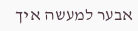אבער למעשה איך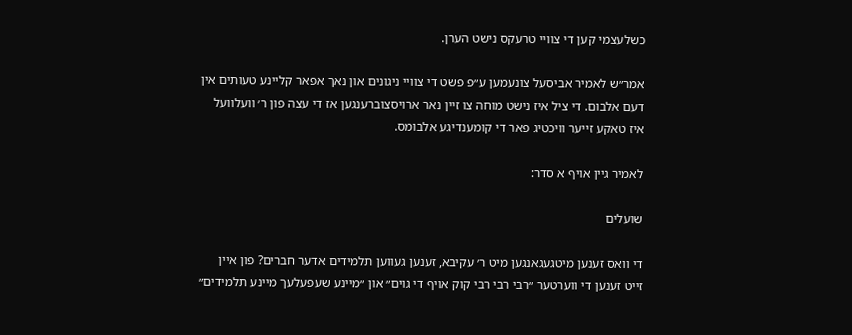כשלעצמי קען די צוויי טרעקס נישט הערן.

אמר״ש לאמיר אביסעל צונעמען ע״פ פשט די צוויי ניגונים און נאך אפאר קליינע טעותים אין דעם אלבום. די ציל איז נישט מוחה צו זיין נאר ארויסצוברענגען אז די עצה פון ר׳ וועלוועל איז טאקע זייער וויכטיג פאר די קומענדיגע אלבומס.

לאמיר גיין אויף א סדר:

שועלים

די וואס זענען מיטגעגאנגען מיט ר׳ עקיבא, זענען געווען תלמידים אדער חברים? פון איין זייט זענען די ווערטער ״רבי רבי רבי קוק אויף די גוים״ און ״מיינע שעפעלעך מיינע תלמידים״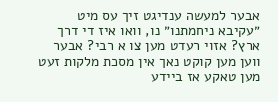אבער למעשה ענדיגט זיך עס מיט ״עקיבא ניחמתנו״ נו, וואו איז די דרך ארץ? אזוי רעדט מען צו א רבי? אבער ווען מען קוקט נאך אין מסכת מלקות זעט מען טאקע אז ביידע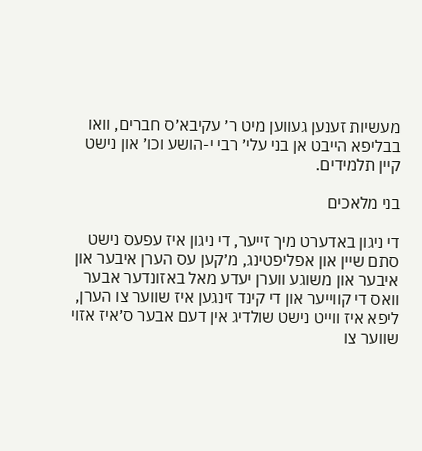מעשיות זענען געווען מיט ר׳ עקיבא׳ס חברים, וואו בבליפא הייבט אן בני עלי׳ רבי י-הושע וכו׳ און נישט קיין תלמידים.

בני מלאכים

די ניגון באדערט מיך זייער, די ניגון איז עפעס נישט סתם שיין און אפליפטינג, מ׳קען עס הערן איבער און איבער און משוגע ווערן יעדע מאל באזונדער אבער וואס די קווייער און די קינד זינגען איז שווער צו הערן, ליפא איז ווייט נישט שולדיג אין דעם אבער ס׳איז אזוי שווער צו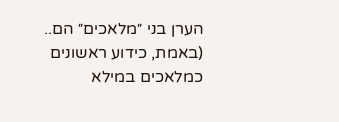הערן בני ״מלאכים״ הם.. (באמת, כידוע ראשונים כמלאכים במילא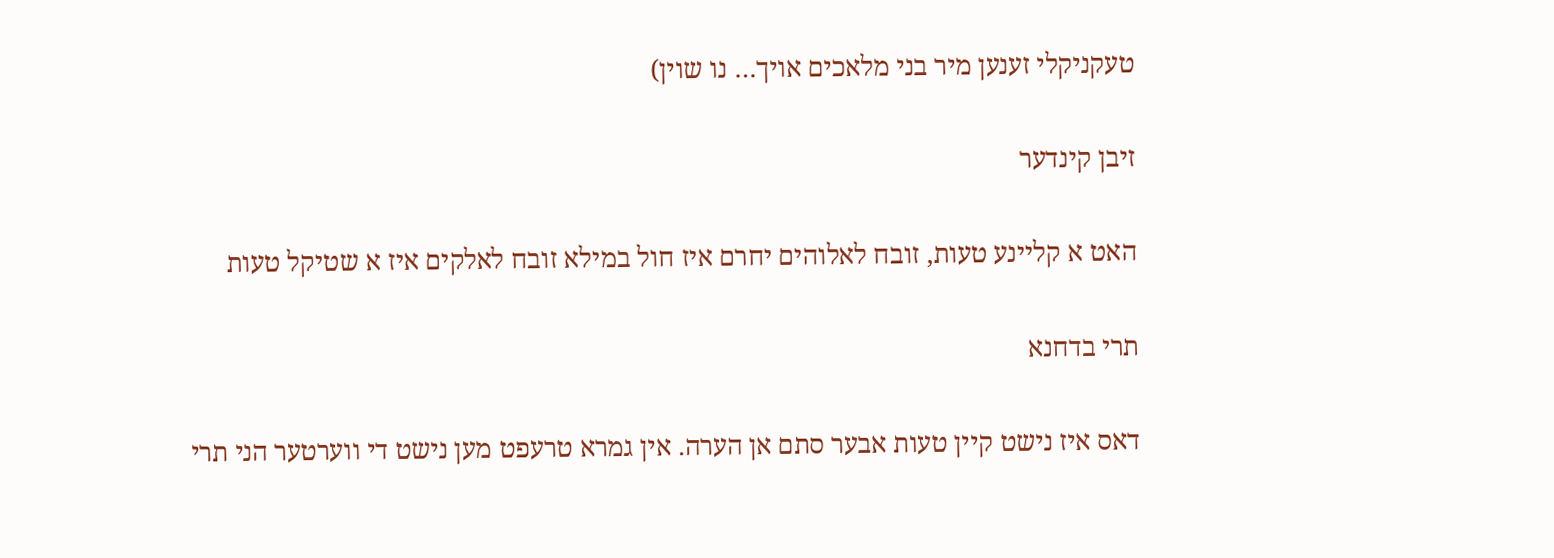טעקניקלי זענען מיר בני מלאכים אויך… נו שוין)

זיבן קינדער

האט א קליינע טעות, זובח לאלוהים יחרם איז חול במילא זובח לאלקים איז א שטיקל טעות

תרי בדחנא

דאס איז נישט קיין טעות אבער סתם אן הערה. אין גמרא טרעפט מען נישט די ווערטער הני תרי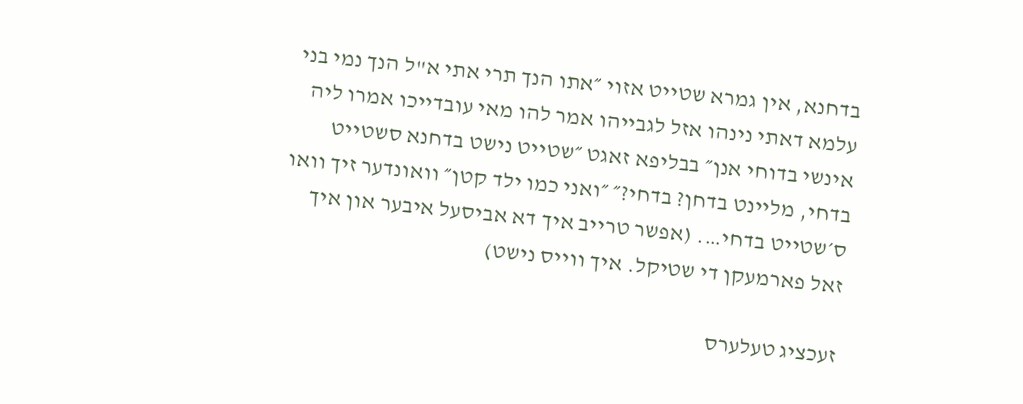בדחנא, אין גמרא שטייט אזוי ״אתו הנך תרי אתי א"ל הנך נמי בני עלמא דאתי נינהו אזל לגבייהו אמר להו מאי עובדייכו אמרו ליה אינשי בדוחי אנן״ בבליפא זאגט ״שטייט נישט בדחנא סשטייט בדחי, מליינט בדחן? בדחי?״ ״ואני כמו ילד קטן״ וואונדער זיך וואו ס׳שטייט בדחי…. (אפשר טרייב איך דא אביסעל איבער און איך זאל פארמעקן די שטיקל. איך ווייס נישט)

זעכציג טעלערס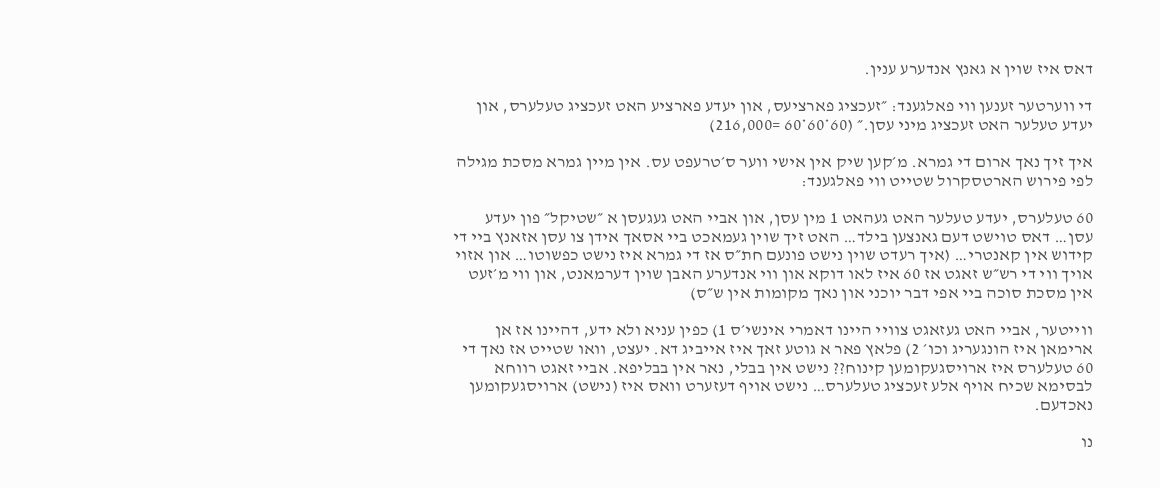דאס איז שוין א גאנץ אנדערע ענין.

די ווערטער זענען ווי פאלגענד: ״זעכציג פארציעס, און יעדע פארציע האט זעכציג טעלערס, און יעדע טעלער האט זעכציג מיני עסן.״ (60*60*60 =216,000)

איך זיך נאך ארום די גמרא. מ׳קען שיק אין אישי ווער ס׳טרעפט עס. אין מיין גמרא מסכת מגילה לפי פירוש הארטסקרול שטייט ווי פאלגענד:

60 טעלערס, יעדע טעלער האט געהאט 1 מין עסן, און אביי האט געגעסן א ״שטיקל״ פון יעדע עסן… דאס טוישט דעם גאנצען בילד… האט זיך שוין געמאכט ביי אסאך אידן צו עסן אזאנץ ביי די קידוש אין קאנטרי… (איך רעדט שוין נישט פונעם חת״ס אז די גמרא איז נישט כפשוטו… און אזוי אויך ווי די רש״ש זאגט אז 60 איז לאו דוקא און ווי אנדערע האבן שוין דערמאנט, און ווי מ׳זעט אין מסכת סוכה ביי אפי דבר יוכני און נאך מקומות אין ש״ס)

ווייטער, אביי האט געזאגט צוויי היינו דאמרי אינשי׳ס 1) כפין עניא ולא ידע, דהיינו אז אן ארימאן איז הונגעריג וכו׳ 2) פלאץ פאר א גוטע זאך איז אייביג דא. יעצט, וואו שטייט אז נאך די 60 טעלערס איז ארויסגעקומען קינוח?? נישט אין בבלי, נאר אין בבליפא. אביי זאגט רווחא לבסימא שכיח אויף אלע זעכציג טעלערס… נישט אויף דעזערט וואס איז (נישט) ארויסגעקומען נאכדעם.

נו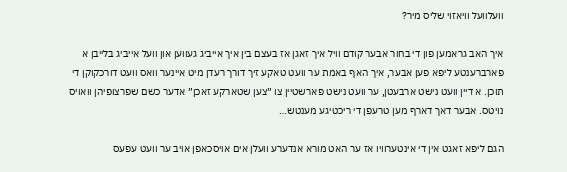וועלוועל וויאזוי שליס מיר?

איך האב גראמען פון די בחור אבער קודם וויל איך זאגן אז בעצם בין איך אייביג געווען און וועל אייביג בלייבן א פארברענטע ליפא פען אבער, איך האף באמת ער וועט טאקע זיך דורך רעדן מיט איינער וואס וועט דורכקוקן די תוכן. א דיין וועט נישט ארבעטן, ער וועט נישט פארשטיין צו ״צען שטארקע זאכן״ אדער כשם שפרצופיהן וואויס נויטס. אבער דאך דארף מען טרעפן די ריכטיגע מענטש…

הגם ליפא זאגט אין די אינטערוויו אז ער האט מורא אנדערע וועלן אים אויסכאפן אויב ער וועט עפעס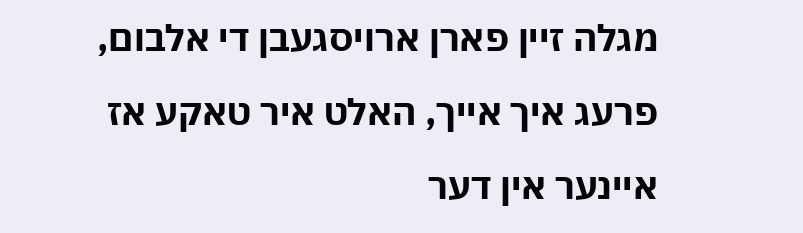מגלה זיין פארן ארויסגעבן די אלבום, פרעג איך אייך, האלט איר טאקע אז איינער אין דער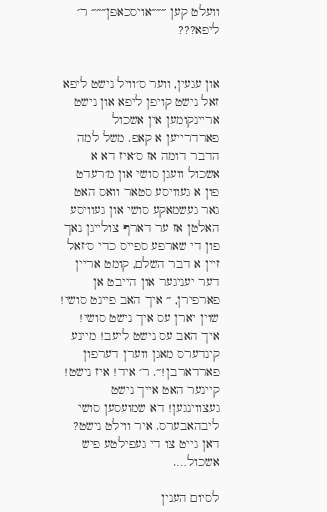וועלט קען ״״״אויסכאפן״״״ ר׳ ליפא???


און עגעין, ווער ס׳וויל נישט ליפא זאל נישט קויפן ליפא און נישט אריינקומען אין אשכול פארדרייען א קאפ. משל למה הדבר דומה אז ס׳איז דא א אשכול וועגן סושי און מ׳רעדט פון א געוויסע סטאר וואס האט גאר געשמאקע סושי און געוויסע האלטן אז ער דארף צולייגן נאך פון די שארפע ספייס כדי ס׳זאל זיין א דבר השלם, קומט אריין דער יעניגער און הייבט אן פארפירן, ״ איך האב פיינט סושי! שוין יארן עס איך נישט סושי! איך האב עס נישט ליעב! מיינע קינדערס מאגן ווערן דערפון פארדארבן!״. ר׳ איד! איז נישט! קיינער האט אייך נישט געצווינגען! דא שמועסען סושי ליבהאבערס. איר ווילט נישט? דאן גייט צו די געפילטע פיש אשכול….

לסיום הענין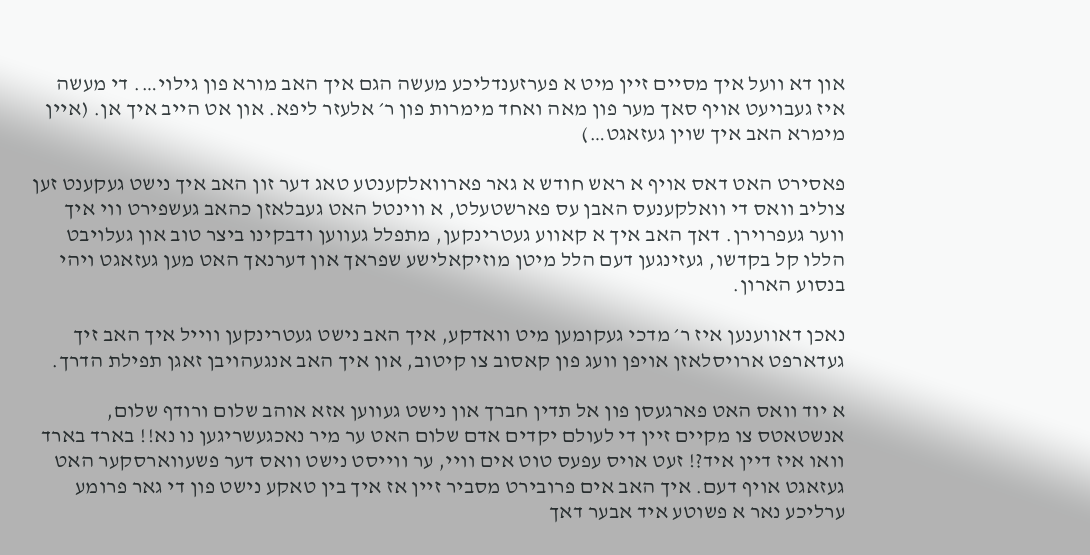און דא וועל איך מסיים זיין מיט א פערזענדליכע מעשה הגם איך האב מורא פון גילוי…. די מעשה איז געבויעט אויף סאך מער פון מאה ואחד מימרות פון ר׳ אלעזר ליפא. און אט הייב איך אן. (איין מימרא האב איך שוין געזאגט…)

פאסירט האט דאס אויף א ראש חודש א גאר פארוואלקענטע טאג דער זון האב איך נישט געקענט זען צוליב וואס די וואלקענעס האבן עס פארשטעלט, א ווינטל האט געבלאזן כהאב געשפירט ווי איך ווער געפרוירן. דאך האב איך א קאווע געטרינקען, מתפלל געווען ודבקינו ביצר טוב און געלויבט הללו קל בקדשו, געזינגען דעם הלל מיטן מוזיקאלישע שפראך און דערנאך האט מען געזאגט ויהי בנסוע הארון.

נאכן דאווענען איז ר׳ מדכי געקומען מיט וואדקע, איך האב נישט געטרינקען ווייל איך האב זיך געדארפט ארויסלאזן אויפן וועג פון קאסוב צו קיטוב, און איך האב אנגעהויבן זאגן תפילת הדרך.

א יוד וואס האט פארגעסן פון אל תדין חברך און נישט געווען אזא אוהב שלום ורודף שלום, אנשטאטס צו מקיים זיין די לעולם יקדים אדם שלום האט ער מיר נאכגעשריגען נו נא!! בארד בארד וואו איז דיין איד?! זעט אויס עפעס טוט אים וויי, ער ווייסט נישט וואס דער פשעווארסקער האט געזאגט אויף דעם. איך האב אים פרובירט מסביר זיין אז איך בין טאקע נישט פון די גאר פרומע ערליכע נאר א פשוטע איד אבער דאך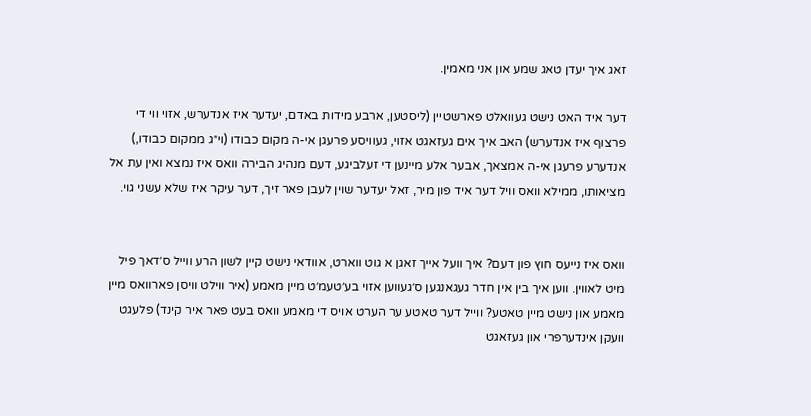זאג איך יעדן טאג שמע און אני מאמין.

דער איד האט נישט געוואלט פארשטיין (ליסטען, ארבע מידות באדם, יעדער איז אנדערש, אזוי ווי די פרצוף איז אנדערש) האב איך אים געזאגט אזוי, געוויסע פרעגן אי-ה מקום כבודו (וי״ג ממקום כבודו,) אנדערע פרעגן אי-ה אמצאך, אבער אלע מיינען די זעלביגע, דעם מנהיג הבירה וואס איז נמצא ואין עת אל מציאותו, ממילא וואס וויל דער איד פון מיר, זאל יעדער שוין לעבן פאר זיך, דער עיקר איז שלא עשני גוי.


וואס איז נייעס חוץ פון דעם? איך וועל אייך זאגן א גוט ווארט, אוודאי נישט קיין לשון הרע ווייל ס׳דאך פיל מיט לאווין. ווען איך בין אין חדר געגאנגען ס׳געווען אזוי בע׳טעמ׳ט מיין מאמע (איר ווילט וויסן פארוואס מיין מאמע און נישט מיין טאטע? ווייל דער טאטע ער הערט אויס די מאמע וואס בעט פאר איר קינד) פלעגט וועקן אינדערפרי און געזאגט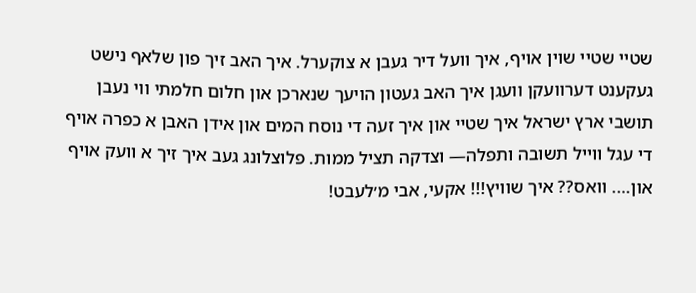שטיי שטיי שוין אויף, איך וועל דיר געבן א צוקערל. איך האב זיך פון שלאף נישט געקענט דערוועקן וועגן איך האב געטון הויעך שנארכן און חלום חלמתי ווי נעבן תושבי ארץ ישראל איך שטיי און איך זעה די נוסח המים און אידן האבן א כפרה אויף די עגל ווייל תשובה ותפלה— וצדקה תציל ממות. פלוצלונג געב איך זיך א וועק אויף און…. וואס?? איך שוויץ!!! אקעי, אבי מ׳לעבט!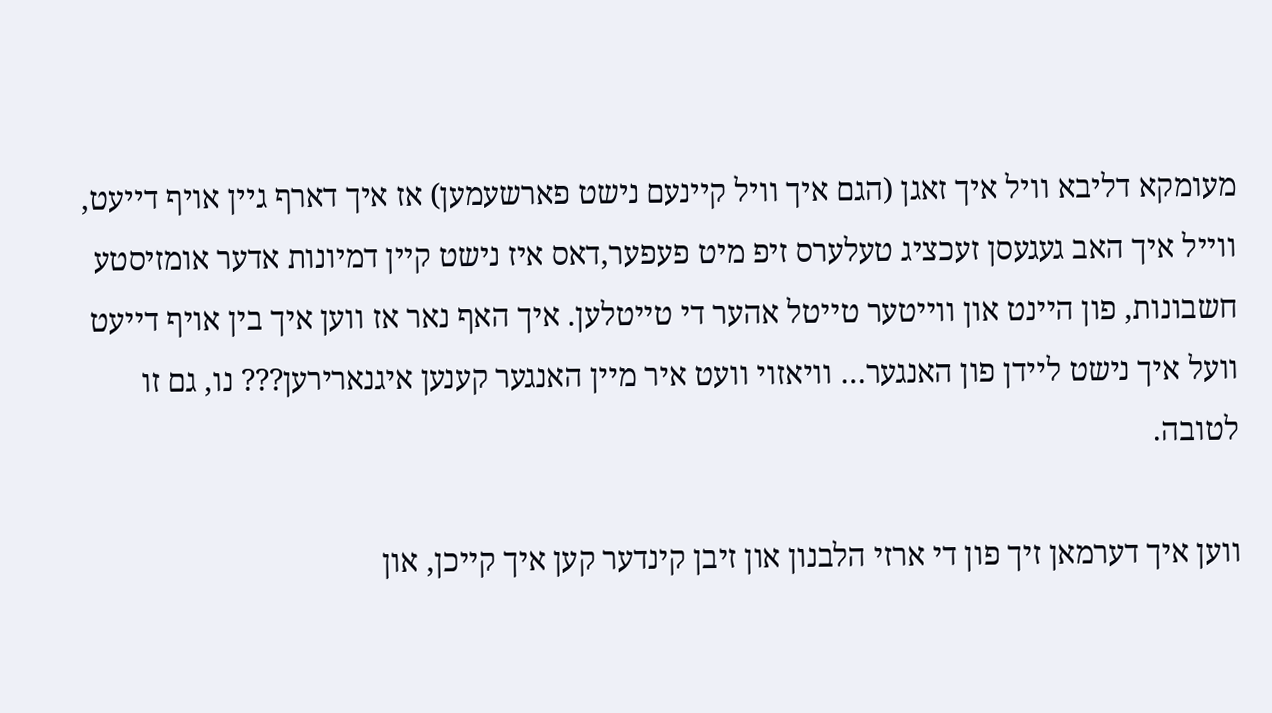מעומקא דליבא וויל איך זאגן (הגם איך וויל קיינעם נישט פארשעמען) אז איך דארף גיין אויף דייעט, ווייל איך האב געגעסן זעכציג טעלערס זיפ מיט פעפער,דאס איז נישט קיין דמיונות אדער אומזיסטע חשבונות, פון היינט און ווייטער טייטל אהער די טייטלען. איך האף נאר אז ווען איך בין אויף דייעט וועל איך נישט ליידן פון האנגער… וויאזוי וועט איר מיין האנגער קענען איגנארירען??? נו, גם זו לטובה.

ווען איך דערמאן זיך פון די ארזי הלבנון און זיבן קינדער קען איך קייכן, און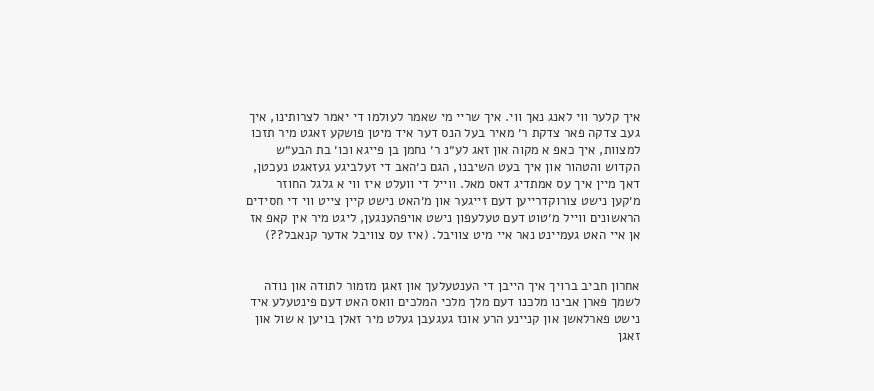איך קלער ווי לאנג נאך ווי. איך שריי מי שאמר לעולמו די יאמר לצרותינו, איך געב צדקה פאר צדקת ר׳ מאיר בעל הנס דער איד מיטן פושקע זאגט מיר תזכו למצוות, איך כאפ א מקוה און זאג לע״נ ר׳ נחמן בן פייגא וכו׳ בת הבע״ש הקדוש והטהור און איך בעט השיבנו, הגם כ׳האב די זעלביגע געזאגט נעכטן, דאך מיין איך עס אמתדיג דאס מאל. ווייל די וועלט איז ווי א גלגל החוזר מ׳קען נישט צורוקדרייען דעם זייגער און מ׳האט נישט קיין צייט ווי די חסידים הראשונים ווייל מ׳טוט דעם טעלעפון נישט אויפהענגען, ליגט מיר אין קאפ אז אן איי האט געמיינט נאר איי מיט צוויבל. (איז עס צוויבל אדער קנאבל??)


אחרון חביב ברויך איך הייבן די הענטעלעך און זאגן מזמור לתודה און נודה לשמך פארן אבינו מלכנו דעם מלך מלכי המלכים וואס האט דעם פינטעלע איד נישט פארלאשן און קניינע הרע אונז געגעבן געלט מיר זאלן בויען א שול און זאגן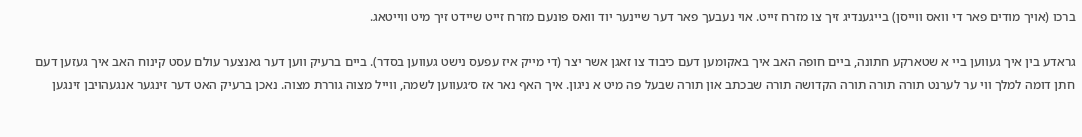ברכו (אויך מודים פאר די וואס ווייסן) בייגענדיג זיך צו מזרח זייט. אוי נעבעך פאר דער שיינער יוד וואס פונעם מזרח זייט שיידט זיך מיט ווייטאג.

גראדע בין איך געווען ביי א שטארקע חתונה, ביים חופה האב איך באקומען דעם כיבוד צו זאגן אשר יצר (די מייק איז עפעס נישט געווען בסדר). ביים ברעיק ווען דער גאנצער עולם עסט קינוח האב איך געזען דעם חתן דומה למלך ווי ער לערנט תורה תורה תורה הקדושה תורה שבכתב און תורה שבעל פה מיט א ניגון. איך האף נאר אז ס׳געווען לשמה, ווייל מצוה גוררת מצוה. נאכן ברעיק האט דער זינגער אנגעהויבן זינגען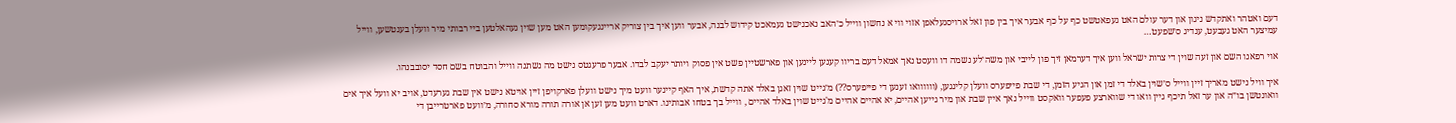דעם ואטהר ואתקדש ניגון און דער עולם האט געפאטשט כף על כף אבער איך בין פון זאל ארויסגעלאפן אזוי ווי א נחשון ווייל כ׳האב נאכנישט געמאכט קידוש לבנה, אבער ווען איך בין צוריק אריינגעקומען האט מען שוין געהאלטען ביי רבותי מיר וועלן בענטשען, ווייל עמיצער האט געבעט, ענדיג ס׳שפעט…

אוי רפאנו השם און זעה שוין די צרות ישראל ווען איך דערמאן זיך פון לייבי און משה׳לע נשמה דו וועסט נאך אמאל דעם בריוו קענען ליינען און פארשטיין פשט אין פסוק ויותר יעקב לבדו. אבער פרעגטס נישט מה נשתנה ווייל והבוטח בשם חסד יסובבנהו.

איך וויל נישט מאריך זיין ווייל ס׳שוין באלד די זמן און הגיע הזמן, די שבת פייפערס וועלן קלינגען, (וווווואו זענען די פייפערס??) מ׳גייט שוין זאגן באלד אתה קדשת, איך האף קיינער וועט מיך נישט וועלן פארקויפן זיין אויטא נישט אין שבת גערעדט, אויב יא וועל איך אים וואונטשן בו״ה און ער זאל תיכף גיין וואו די שווארצע פעפער וואקסט ווייל נאך איין שבת און מיר גייען אהיים, יא אהיים אהיים מ'גייט שוין באלד אהיים , ווייל בך בטחו אבותינו. דארט וועט מען זען אן אורה תורה מורא סחורה, מ׳וועט פארטרייבן די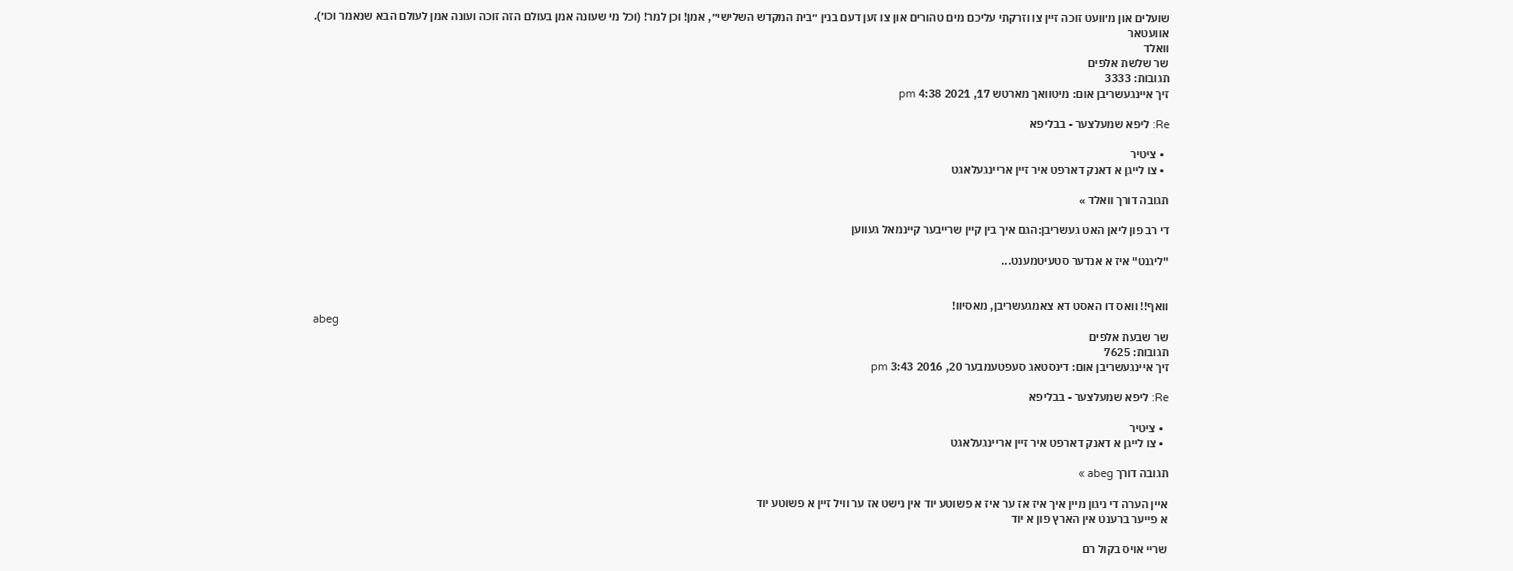שועלים און מ׳וועט זוכה זיין צו וזרקתי עליכם מים טהורים און צו זען דעם בנין ״בית המקדש השלישי״, אמן! וכן למר! (וכל מי שעונה אמן בעולם הזה זוכה ועונה אמן לעולם הבא שנאמר וכו׳).
אוועטאר
וואלד
שר שלשת אלפים
תגובות: 3333
זיך איינגעשריבן אום: מיטוואך מארטש 17, 2021 4:38 pm

Re: ליפא שמעלצער - בבליפא

  • ציטיר
  • צו לייגן א דאנק דארפט איר זיין אריינגעלאגט

תגובה דורך וואלד »

די רב פון ליאן האט געשריבן:הגם איך בין קיין שרייבער קיינמאל געווען

"ליגנט" איז א אנדער סטעיטמענט...


וואף!! וואס דו האסט דא צאמגעשריבן, מאסיוו!
abeg
שר שבעת אלפים
תגובות: 7625
זיך איינגעשריבן אום: דינסטאג סעפטעמבער 20, 2016 3:43 pm

Re: ליפא שמעלצער - בבליפא

  • ציטיר
  • צו לייגן א דאנק דארפט איר זיין אריינגעלאגט

תגובה דורך abeg »

אײן הערה די ניגון מײן איך איז אז ער איז א פשוטע יוד אין נישט אז ער וויל זיין א פשוטע יוד
א פייער ברענט אין הארץ פון א יוד

שריי אויס בקול רם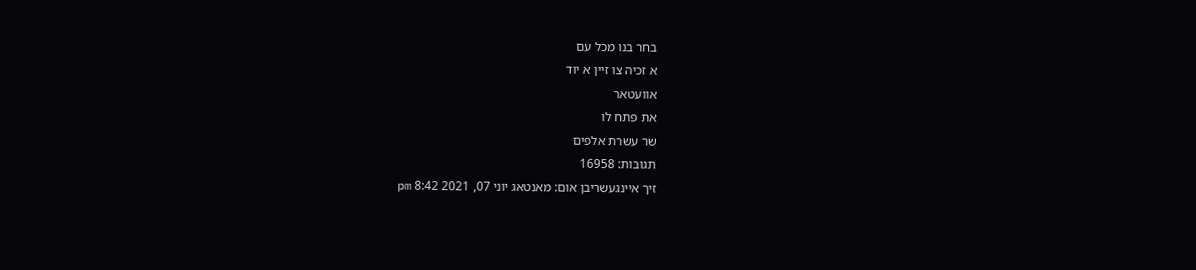בחר בנו מכל עם
א זכיה צו זיין א יוד
אוועטאר
את פתח לו
שר עשרת אלפים
תגובות: 16958
זיך איינגעשריבן אום: מאנטאג יוני 07, 2021 8:42 pm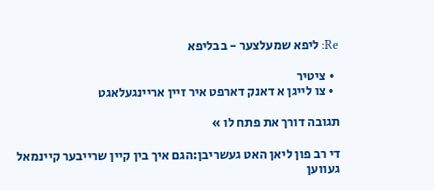Re: ליפא שמעלצער - בבליפא

  • ציטיר
  • צו לייגן א דאנק דארפט איר זיין אריינגעלאגט

תגובה דורך את פתח לו »

די רב פון ליאן האט געשריבן:הגם איך בין קיין שרייבער קיינמאל געווען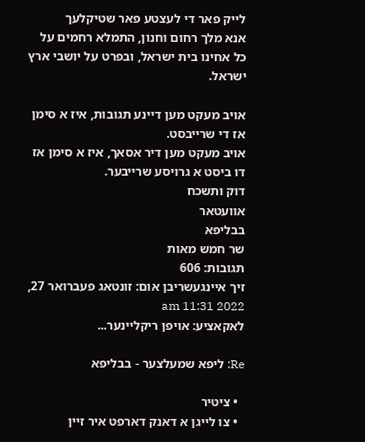לייק פאר די לעצטע פאר שטיקלעך
אנא מלך רחום וחנון, התמלא רחמים על כל אחינו בית ישראל, ובפרט על יושבי ארץ ישראל.

אויב מעקט מען דיינע תגובות, איז א סימן אז די שרייבסט.
אויב מעקט מען דיר אסאך, איז א סימן אז דו ביסט א גרויסע שרייבער.
דוק ותשכח
אוועטאר
בבליפא
שר חמש מאות
תגובות: 606
זיך איינגעשריבן אום: זונטאג פעברואר 27, 2022 11:31 am
לאקאציע: אויפן ריקליינער...

Re: ליפא שמעלצער - בבליפא

  • ציטיר
  • צו לייגן א דאנק דארפט איר זיין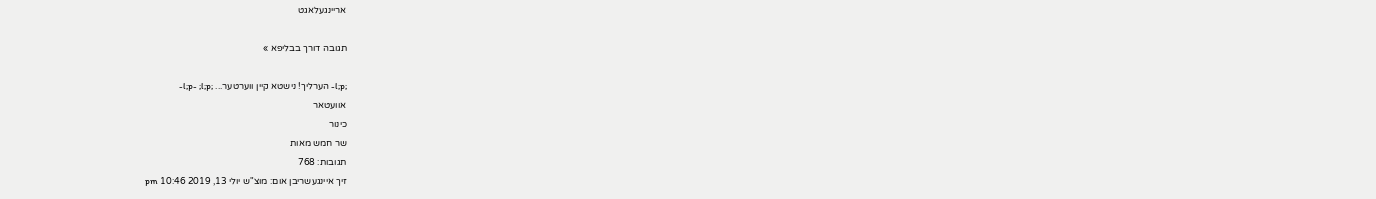אריינגעלאגט

תגובה דורך בבליפא »

;l;p- הערליך! נישטא קיין ווערטער... ;l;p- ;l;p-
אוועטאר
כינור
שר חמש מאות
תגובות: 768
זיך איינגעשריבן אום: מוצ"ש יולי 13, 2019 10:46 pm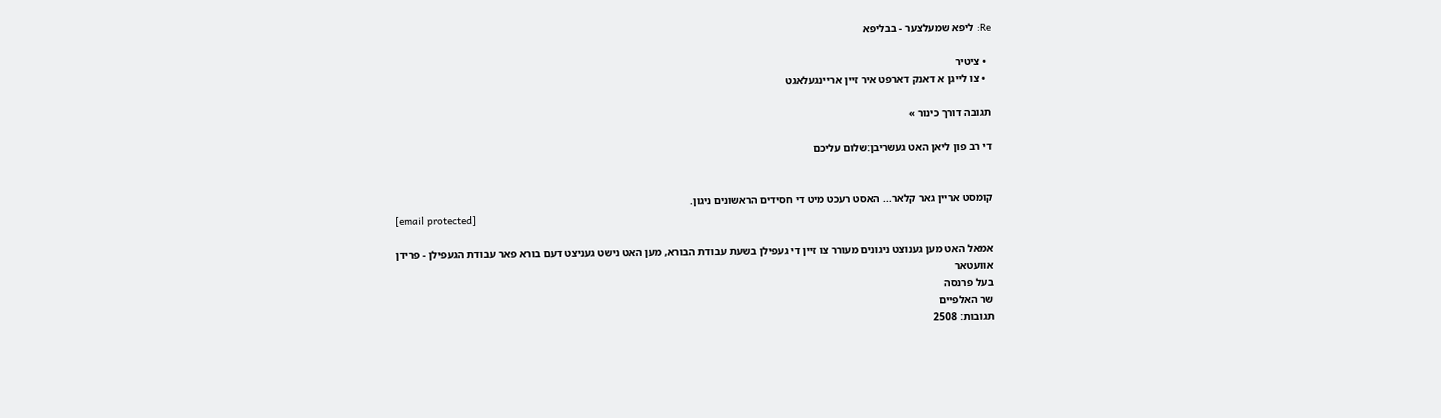Re: ליפא שמעלצער - בבליפא

  • ציטיר
  • צו לייגן א דאנק דארפט איר זיין אריינגעלאגט

תגובה דורך כינור »

די רב פון ליאן האט געשריבן:שלום עליכם


קומסט אריין גאר קלאר... האסט רעכט מיט די חסידים הראשונים ניגון.
[email protected]

אמאל האט מען גענוצט ניגונים מעורר צו זיין די געפילן בשעת עבודת הבורא, מען האט נישט געניצט דעם בורא פאר עבודת הגעפילן - פרידן
אוועטאר
בעל פרנסה
שר האלפיים
תגובות: 2508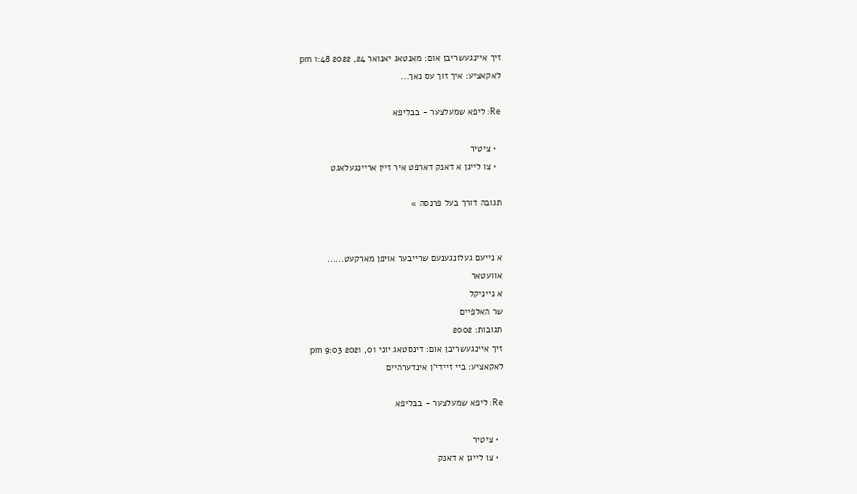זיך איינגעשריבן אום: מאנטאג יאנואר 24, 2022 1:48 pm
לאקאציע: איך זוך עס נאך...

Re: ליפא שמעלצער - בבליפא

  • ציטיר
  • צו לייגן א דאנק דארפט איר זיין אריינגעלאגט

תגובה דורך בעל פרנסה »


א נייעם געלונגענעם שרייבער אויפן מארקעט......
אוועטאר
א נייניקל
שר האלפיים
תגובות: 2002
זיך איינגעשריבן אום: דינסטאג יוני 01, 2021 9:03 pm
לאקאציע: ביי זיידי'ן אינדערהיים

Re: ליפא שמעלצער - בבליפא

  • ציטיר
  • צו לייגן א דאנק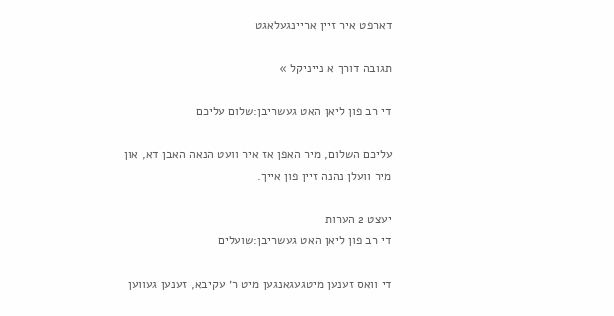דארפט איר זיין אריינגעלאגט

תגובה דורך א נייניקל »

די רב פון ליאן האט געשריבן:שלום עליכם

עליכם השלום, מיר האפן אז איר וועט הנאה האבן דא, און מיר וועלן נהנה זיין פון אייך.

יעצט 2 הערות
די רב פון ליאן האט געשריבן:שועלים

די וואס זענען מיטגעגאנגען מיט ר׳ עקיבא, זענען געווען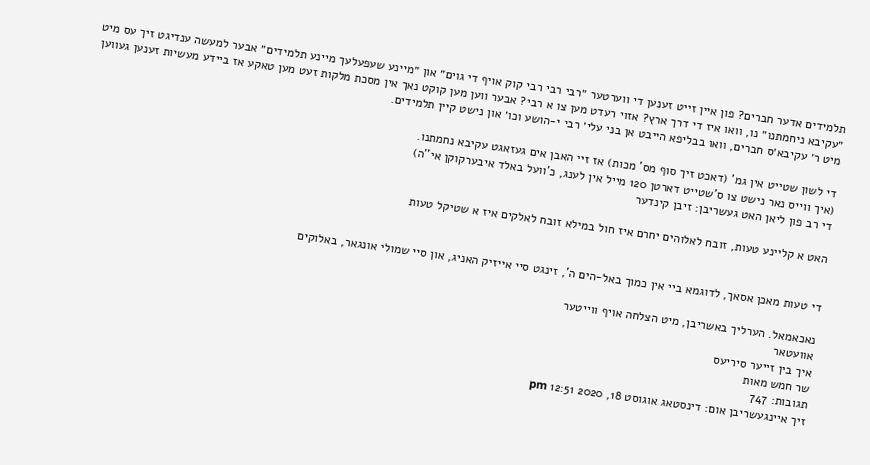תלמידים אדער חברים? פון איין זייט זענען די ווערטער ״רבי רבי רבי קוק אויף די גוים״ און ״מיינע שעפעלעך מיינע תלמידים״ אבער למעשה ענדיגט זיך עס מיט ״עקיבא ניחמתנו״ נו, וואו איז די דרך ארץ? אזוי רעדט מען צו א רבי? אבער ווען מען קוקט נאך אין מסכת מלקות זעט מען טאקע אז ביידע מעשיות זענען געווען מיט ר׳ עקיבא׳ס חברים, וואו בבליפא הייבט אן בני עלי׳ רבי י-הושע וכו׳ און נישט קיין תלמידים.

די לשון שטייט אין גמ' (דאכט זיך סוף מס' מכות) אז זיי האבן אים געזאגט עקיבא נחמתנו.
(איך ווייס נאר נישט צו ס'שטייט דארטן 120 מייל אין לענג, כ'וועל באלד איבערקוקן אי''ה)
די רב פון ליאן האט געשריבן: זיבן קינדער

האט א קליינע טעות, זובח לאלוהים יחרם איז חול במילא זובח לאלקים איז א שטיקל טעות


די טעות מאכן אסאך, לדוגמא ביי אין כמוך באל-הים ה', זינגט סיי אייזיק האניג, און סיי שמולי אונגאר, באלוקים

נאכאמאל. הערליך באשריבן, מיט הצלחה אויף ווייטער
אוועטאר
איך בין זייער סיריעס
שר חמש מאות
תגובות: 747
זיך איינגעשריבן אום: דינסטאג אוגוסט 18, 2020 12:51 pm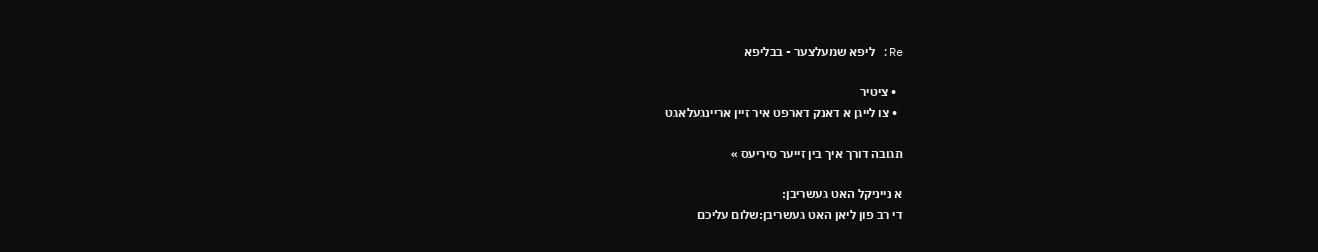Re: ליפא שמעלצער - בבליפא

  • ציטיר
  • צו לייגן א דאנק דארפט איר זיין אריינגעלאגט

תגובה דורך איך בין זייער סיריעס »

א נייניקל האט געשריבן:
די רב פון ליאן האט געשריבן:שלום עליכם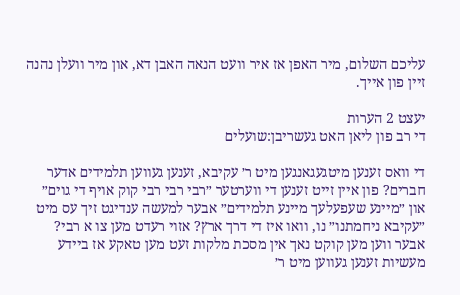עליכם השלום, מיר האפן אז איר וועט הנאה האבן דא, און מיר וועלן נהנה זיין פון אייך.

יעצט 2 הערות
די רב פון ליאן האט געשריבן:שועלים

די וואס זענען מיטגעגאנגען מיט ר׳ עקיבא, זענען געווען תלמידים אדער חברים? פון איין זייט זענען די ווערטער ״רבי רבי רבי קוק אויף די גוים״ און ״מיינע שעפעלעך מיינע תלמידים״ אבער למעשה ענדיגט זיך עס מיט ״עקיבא ניחמתנו״ נו, וואו איז די דרך ארץ? אזוי רעדט מען צו א רבי? אבער ווען מען קוקט נאך אין מסכת מלקות זעט מען טאקע אז ביידע מעשיות זענען געווען מיט ר׳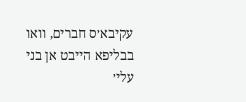עקיבא׳ס חברים, וואו בבליפא הייבט אן בני עלי׳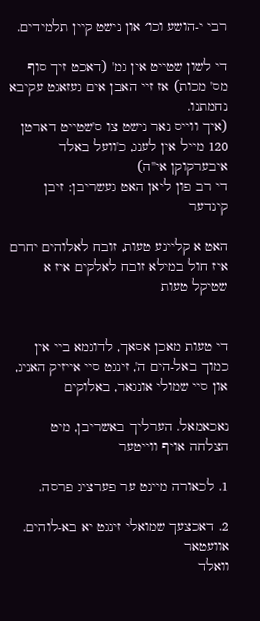רבי י-הושע וכו׳ און נישט קיין תלמידים.

די לשון שטייט אין גמ' (דאכט זיך סוף מס' מכות) אז זיי האבן אים געזאגט עקיבא נחמתנו.
(איך ווייס נאר נישט צו ס'שטייט דארטן 120 מייל אין לענג, כ'וועל באלד איבערקוקן אי''ה)
די רב פון ליאן האט געשריבן: זיבן קינדער

האט א קליינע טעות, זובח לאלוהים יחרם איז חול במילא זובח לאלקים איז א שטיקל טעות


די טעות מאכן אסאך, לדוגמא ביי אין כמוך באל-הים ה', זינגט סיי אייזיק האניג, און סיי שמולי אונגאר, באלוקים

נאכאמאל. הערליך באשריבן, מיט הצלחה אויף ווייטער

1. לכאורה מיינט ער פערציג פרסה.

2. דאכצעך שמואלי זינגט יא בא-לוהים.
אוועטאר
וואלד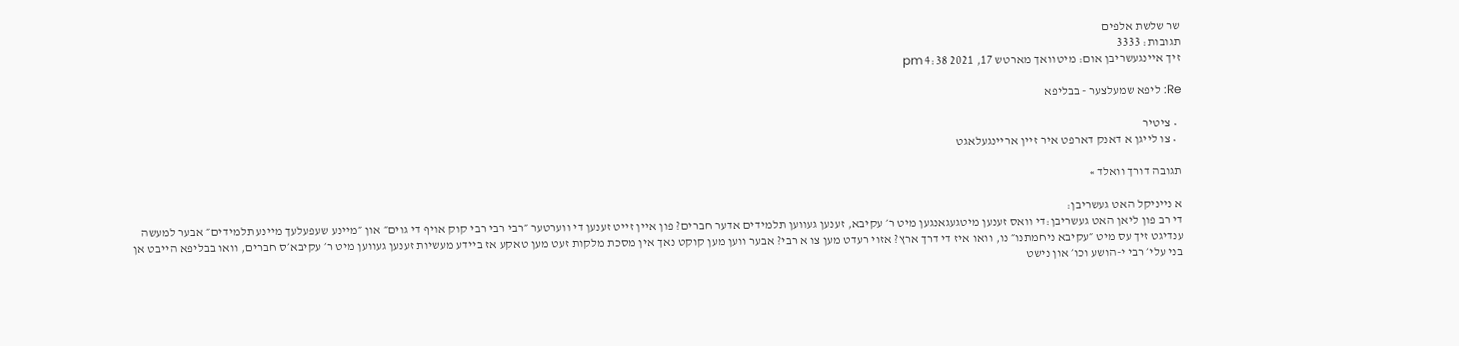שר שלשת אלפים
תגובות: 3333
זיך איינגעשריבן אום: מיטוואך מארטש 17, 2021 4:38 pm

Re: ליפא שמעלצער - בבליפא

  • ציטיר
  • צו לייגן א דאנק דארפט איר זיין אריינגעלאגט

תגובה דורך וואלד »

א נייניקל האט געשריבן:
די רב פון ליאן האט געשריבן:די וואס זענען מיטגעגאנגען מיט ר׳ עקיבא, זענען געווען תלמידים אדער חברים? פון איין זייט זענען די ווערטער ״רבי רבי רבי קוק אויף די גוים״ און ״מיינע שעפעלעך מיינע תלמידים״ אבער למעשה ענדיגט זיך עס מיט ״עקיבא ניחמתנו״ נו, וואו איז די דרך ארץ? אזוי רעדט מען צו א רבי? אבער ווען מען קוקט נאך אין מסכת מלקות זעט מען טאקע אז ביידע מעשיות זענען געווען מיט ר׳ עקיבא׳ס חברים, וואו בבליפא הייבט אן בני עלי׳ רבי י-הושע וכו׳ און נישט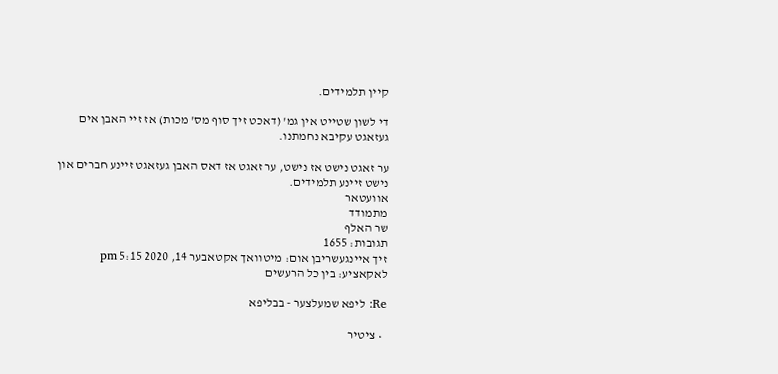קיין תלמידים.

די לשון שטייט אין גמ' (דאכט זיך סוף מס' מכות) אז זיי האבן אים געזאגט עקיבא נחמתנו.

ער זאגט נישט אז נישט, ער זאגט אז דאס האבן געזאגט זיינע חברים און נישט זיינע תלמידים.
אוועטאר
מתמודד
שר האלף
תגובות: 1655
זיך איינגעשריבן אום: מיטוואך אקטאבער 14, 2020 5:15 pm
לאקאציע: בין כל הרעשים

Re: ליפא שמעלצער - בבליפא

  • ציטיר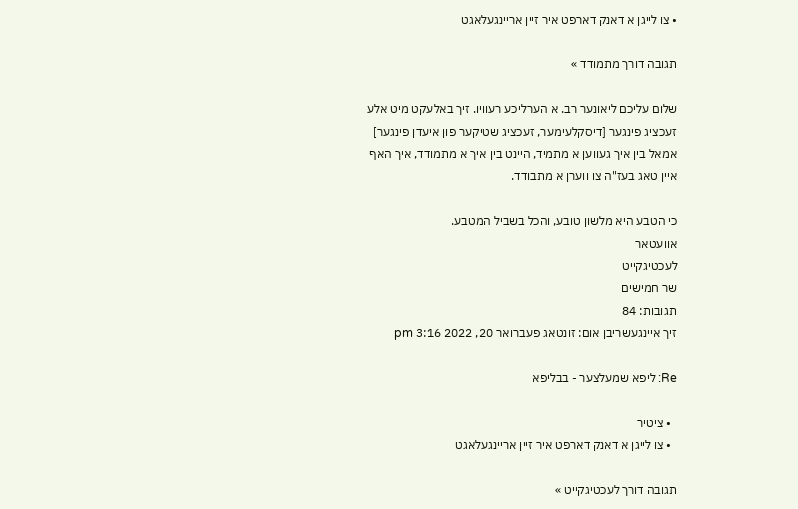• צו לייגן א דאנק דארפט איר זיין אריינגעלאגט

תגובה דורך מתמודד »

שלום עליכם ליאונער רב. א הערליכע רעוויו. זיך באלעקט מיט אלע זעכציג פינגער [דיסקלעימער, זעכציג שטיקער פון איעדן פינגער]
אמאל בין איך געווען א מתמיד, היינט בין איך א מתמודד, איך האף איין טאג בעז"ה צו ווערן א מתבודד.

כי הטבע היא מלשון טובע, והכל בשביל המטבע.
אוועטאר
לעכטיגקייט
שר חמישים
תגובות: 84
זיך איינגעשריבן אום: זונטאג פעברואר 20, 2022 3:16 pm

Re: ליפא שמעלצער - בבליפא

  • ציטיר
  • צו לייגן א דאנק דארפט איר זיין אריינגעלאגט

תגובה דורך לעכטיגקייט »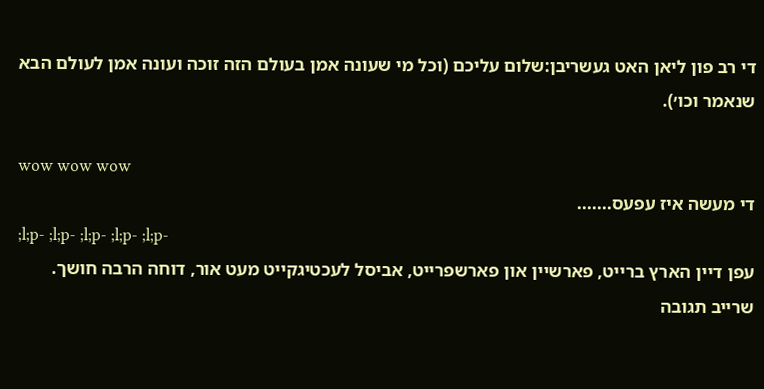די רב פון ליאן האט געשריבן:שלום עליכם (וכל מי שעונה אמן בעולם הזה זוכה ועונה אמן לעולם הבא שנאמר וכו׳).

wow wow wow
די מעשה איז עפעס.......
;l;p- ;l;p- ;l;p- ;l;p- ;l;p-
עפן דיין הארץ ברייט, פארשיין און פארשפרייט, אביסל לעכטיגקייט מעט אור, דוחה הרבה חושך.
שרייב תגובה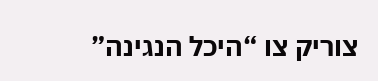צוריק צו “היכל הנגינה”